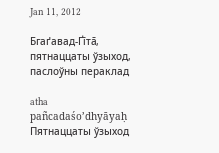Jan 11, 2012

Бгаґавад-Ґі̄та̄, пятнаццаты ўзыход, паслоўны пераклад

atha pañcadaśo’dhyāyaḥ
Пятнаццаты ўзыход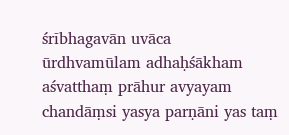śrībhagavān uvāca
ūrdhvamūlam adhaḥśākham aśvatthaṃ prāhur avyayam
chandāṃsi yasya parṇāni yas taṃ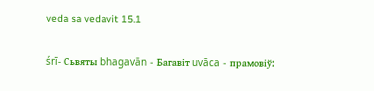veda sa vedavit 15.1

śrī- Сьвяты bhagavān - Багавіт uvāca - прамовіў: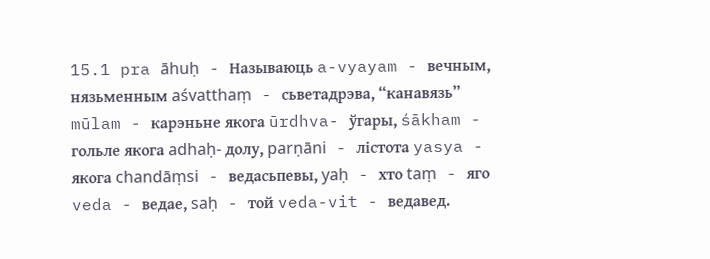15.1 pra āhuḥ - Называюць a-vyayam - вечным, нязьменным aśvatthaṃ - сьветадрэва, “канавязь” mūlam - карэньне якога ūrdhva- ўгары, śākham - гольле якога adhaḥ- долу, parṇāni - лістота yasya - якога chandāṃsi - ведасьпевы, yaḥ - хто taṃ - яго veda - ведае, saḥ - той veda-vit - ведавед.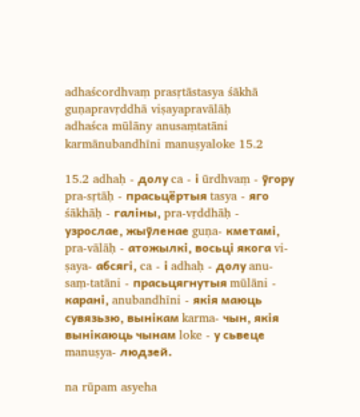adhaścordhvaṃ prasṛtāstasya śākhā guṇapravṛddhā viṣayapravālāḥ
adhaśca mūlāny anusaṃtatāni karmānubandhīni manuṣyaloke 15.2

15.2 adhaḥ - долу ca - і ūrdhvaṃ - ўгору pra-sṛtāḥ - прасьцёртыя tasya - яго śākhāḥ - галіны, pra-vṛddhāḥ - узрослае, жыўленае guṇa- кметамі, pra-vālāḥ - атожылкі, восьці якога vi-ṣaya- абсягі, ca - і adhaḥ - долу anu-saṃ-tatāni - прасьцягнутыя mūlāni - карані, anubandhīni - якія маюць сувязьзю, вынікам karma- чын, якія вынікаюць чынам loke - у сьвеце manuṣya- людзей.

na rūpam asyeha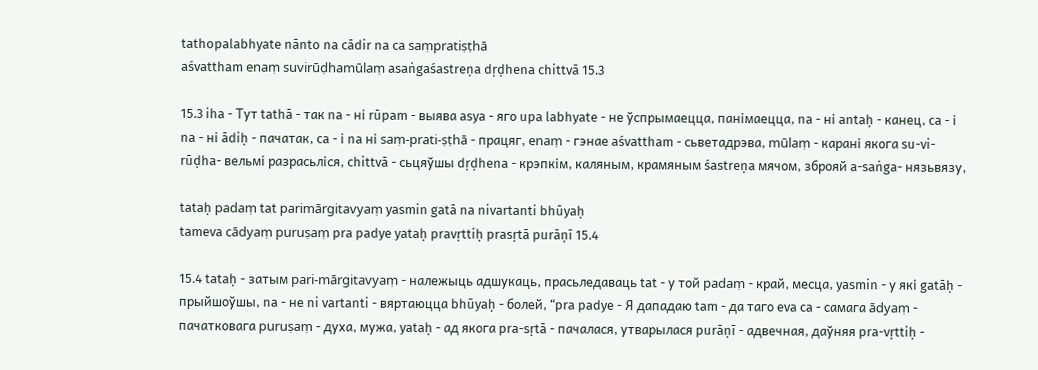tathopalabhyate nānto na cādir na ca saṃpratiṣṭhā
aśvattham enaṃ suvirūḍhamūlaṃ asaṅgaśastreṇa dṛḍhena chittvā 15.3

15.3 iha - Тут tathā - так na - ні rūpam - выява asya - яго upa labhyate - не ўспрымаецца, панімаецца, na - ні antaḥ - канец, ca - і na - ні ādiḥ - пачатак, ca - і na ні saṃ-prati-ṣṭhā - працяг, enaṃ - гэнае aśvattham - сьветадрэва, mūlaṃ - карані якога su-vi-rūḍha- вельмі разрасьліся, chittvā - сьцяўшы dṛḍhena - крэпкім, каляным, крамяным śastreṇa мячом, зброяй a-saṅga- нязьвязу,

tataḥ padaṃ tat parimārgitavyaṃ yasmin gatā na nivartanti bhūyaḥ
tameva cādyaṃ puruṣaṃ pra padye yataḥ pravṛttiḥ prasṛtā purāṇī 15.4

15.4 tataḥ - затым pari-mārgitavyaṃ - належыць адшукаць, прасьледаваць tat - у той padaṃ - край, месца, yasmin - у які gatāḥ - прыйшоўшы, na - не ni vartanti - вяртаюцца bhūyaḥ - болей, “pra padye - Я дападаю tam - да таго eva ca - самага ādyaṃ - пачатковага puruṣaṃ - духа, мужа, yataḥ - ад якога pra-sṛtā - пачалася, утварылася purāṇī - адвечная, даўняя pra-vṛttiḥ -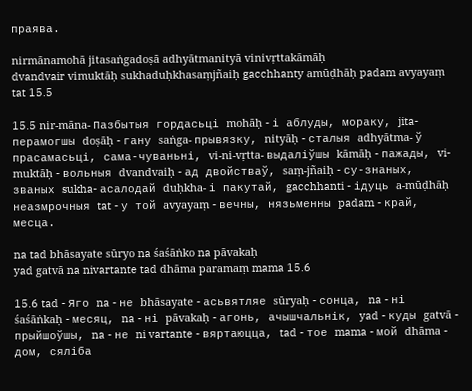праява.

nirmānamohā jitasaṅgadoṣā adhyātmanityā vinivṛttakāmāḥ
dvandvair vimuktāḥ sukhaduḥkhasaṃjñaiḥ gacchhanty amūḍhāḥ padam avyayaṃ tat 15.5

15.5 nir-māna- Пазбытыя гордасьці mohāḥ - і аблуды, мораку, jita- перамогшы doṣāḥ - гану saṅga- прывязку, nityāḥ - сталыя adhyātma- ў прасамасьці, сама-чуваньні, vi-ni-vṛtta- выдаліўшы kāmāḥ - пажады, vi-muktāḥ - вольныя dvandvaiḥ - ад двойстваў, saṃ-jñaiḥ - су-знаных, званых sukha- асалодай duḥkha- і пакутай, gacchhanti - ідуць a-mūḍhāḥ неазмрочныя tat - у той avyayaṃ - вечны, нязьменны padam - край, месца.

na tad bhāsayate sūryo na śaśāṅko na pāvakaḥ
yad gatvā na nivartante tad dhāma paramaṃ mama 15.6

15.6 tad - Яго na - не bhāsayate - асьвятляе sūryaḥ - сонца, na - ні śaśāṅkaḥ - месяц, na - ні pāvakaḥ - агонь, ачышчальнік, yad - куды gatvā - прыйшоўшы, na - не ni vartante - вяртаюцца, tad - тое mama - мой dhāma - дом, сяліба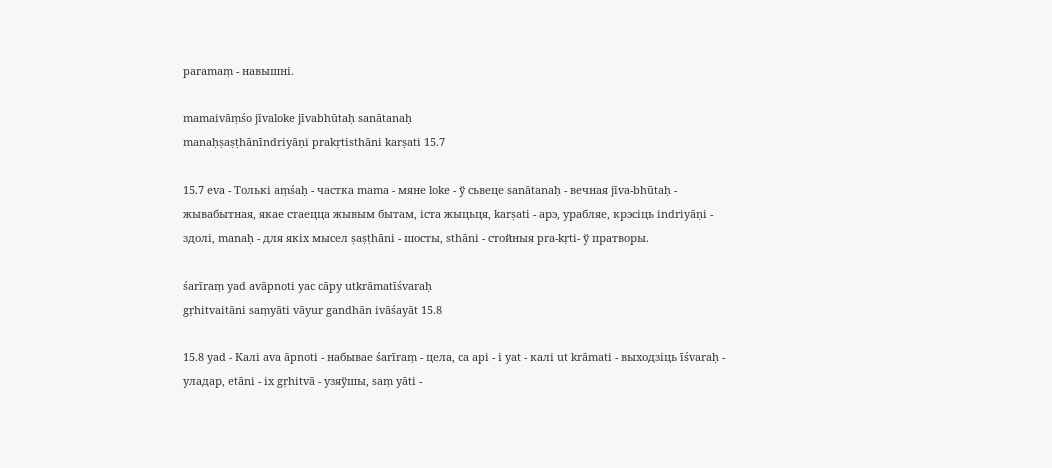paramaṃ - навышні.

mamaivāṃśo jīvaloke jīvabhūtaḥ sanātanaḥ
manaḥṣaṣṭhānīndriyāṇi prakṛtisthāni karṣati 15.7

15.7 eva - Толькі aṃśaḥ - частка mama - мяне loke - ў сьвеце sanātanaḥ - вечная jīva-bhūtaḥ - жывабытная, якае стаецца жывым бытам, іста жыцьця, karṣati - арэ, урабляе, крэсіць indriyāṇi - здолі, manaḥ - для якіх мысел ṣaṣṭhāni - шосты, sthāni - стойныя pra-kṛti- ў пратворы.

śarīraṃ yad avāpnoti yac cāpy utkrāmatīśvaraḥ
gṛhitvaitāni saṃyāti vāyur gandhān ivāśayāt 15.8

15.8 yad - Калі ava āpnoti - набывае śarīraṃ - цела, ca api - і yat - калі ut krāmati - выходзіць īśvaraḥ - уладар, etāni - іх gṛhitvā - узяўшы, saṃ yāti -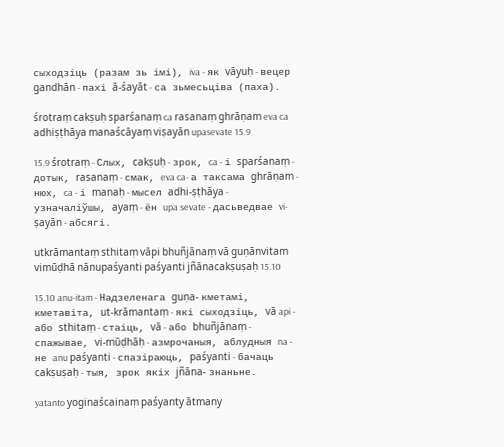сыходзіць (разам зь імі), iva - як vāyuḥ - вецер gandhān - пахі ā-śayāt - са зьмесьціва (паха).

śrotraṃ cakṣuḥ sparśanaṃ ca rasanaṃ ghrāṇam eva ca
adhiṣṭhāya manaścāyaṃ viṣayān upasevate 15.9

15.9 śrotraṃ - Слых, cakṣuḥ - зрок, ca - і sparśanaṃ - дотык, rasanaṃ - смак, eva ca- а таксама ghrāṇam - нюх, ca - і manaḥ - мысел adhi-ṣṭhāya - узначаліўшы, ayaṃ - ён upa sevate - дасьведвае vi-ṣayān - абсягі.

utkrāmantaṃ sthitaṃ vāpi bhuñjānaṃ vā guṇānvitam
vimūḍhā nānupaśyanti paśyanti jñānacakṣuṣaḥ 15.10

15.10 anu-itam - Надзеленага guṇa- кметамі, кметавіта, ut-krāmantaṃ - які сыходзіць, vā api - або sthitaṃ - стаіць, vā - або bhuñjānaṃ - спажывае, vi-mūḍhāḥ - азмрочаныя, аблудныя na - не anu paśyanti - спазіраюць, paśyanti - бачаць cakṣuṣaḥ - тыя, зрок якіх jñāna- знаньне.

yatanto yoginaścainaṃ paśyanty ātmany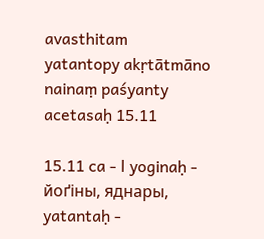avasthitam
yatantopy akṛtātmāno nainaṃ paśyanty acetasaḥ 15.11

15.11 ca - І yoginaḥ - йоґіны, яднары, yatantaḥ -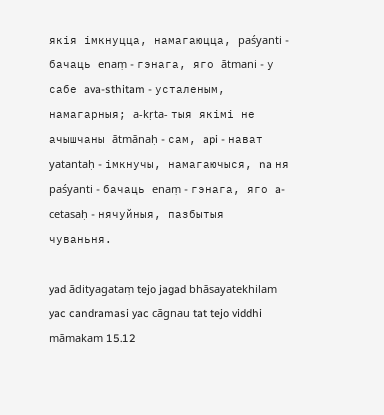якія імкнуцца, намагаюцца, paśyanti - бачаць enaṃ - гэнага, яго ātmani - у сабе ava-sthitam - усталеным, намагарныя; a-kṛta- тыя якімі не ачышчаны ātmānaḥ - сам, api - нават yatantaḥ - імкнучы, намагаючыся, na ня paśyanti - бачаць enaṃ - гэнага, яго a-cetasaḥ - нячуйныя, пазбытыя чуваньня.

yad ādityagataṃ tejo jagad bhāsayatekhilam
yac candramasi yac cāgnau tat tejo viddhi māmakam 15.12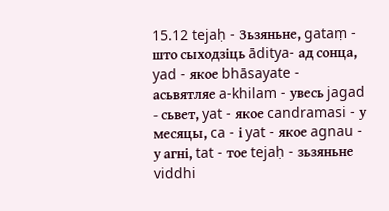15.12 tejaḥ - Зьзяньне, gataṃ - што сыходзіць āditya- ад сонца, yad - якое bhāsayate - асьвятляе a-khilam - увесь jagad - сьвет, yat - якое candramasi - у месяцы, ca - і yat - якое agnau - у агні, tat - тое tejaḥ - зьзяньне viddhi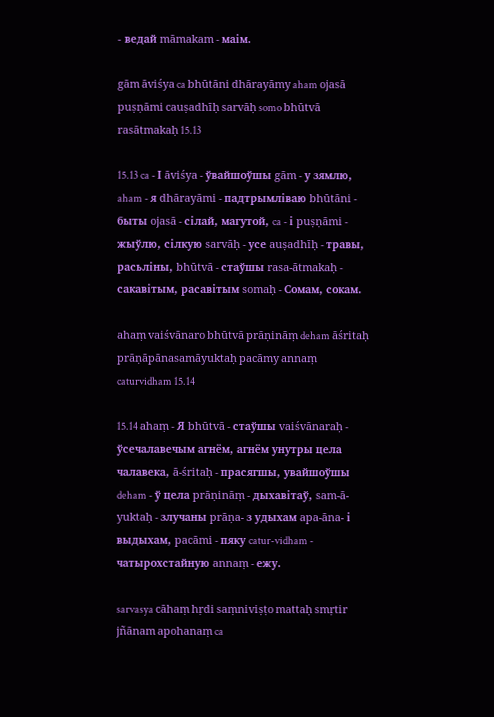- ведай māmakam - маім.

gām āviśya ca bhūtāni dhārayāmy aham ojasā
puṣṇāmi cauṣadhīḥ sarvāḥ somo bhūtvā rasātmakaḥ 15.13

15.13 ca - І āviśya - ўвайшоўшы gām - у зямлю, aham - я dhārayāmi - падтрымліваю bhūtāni - быты ojasā - сілай, магутой, ca - і puṣṇāmi - жыўлю, сілкую sarvāḥ - усе auṣadhīḥ - травы, расьліны, bhūtvā - стаўшы rasa-ātmakaḥ - сакавітым, расавітым somaḥ - Сомам, сокам.

ahaṃ vaiśvānaro bhūtvā prāṇināṃ deham āśritaḥ
prāṇāpānasamāyuktaḥ pacāmy annaṃ caturvidham 15.14

15.14 ahaṃ - Я bhūtvā - стаўшы vaiśvānaraḥ - ўсечалавечым агнём, агнём унутры цела чалавека, ā-śritaḥ - прасягшы, увайшоўшы deham - ў цела prāṇināṃ - дыхавітаў, sam-ā-yuktaḥ - злучаны prāṇa- з удыхам apa-āna- і выдыхам, pacāmi - пяку catur-vidham - чатырохстайную annaṃ - ежу.

sarvasya cāhaṃ hṛdi saṃniviṣṭo mattaḥ smṛtir jñānam apohanaṃ ca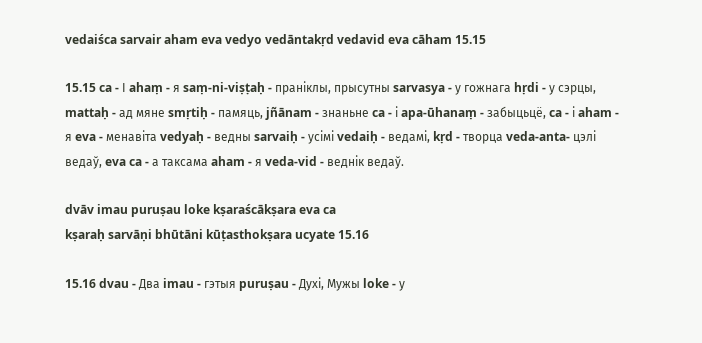vedaiśca sarvair aham eva vedyo vedāntakṛd vedavid eva cāham 15.15

15.15 ca - І ahaṃ - я saṃ-ni-viṣṭaḥ - праніклы, прысутны sarvasya - у гожнага hṛdi - у сэрцы, mattaḥ - ад мяне smṛtiḥ - памяць, jñānam - знаньне ca - і apa-ūhanaṃ - забыцьцё, ca - і aham - я eva - менавіта vedyaḥ - ведны sarvaiḥ - усімі vedaiḥ - ведамі, kṛd - творца veda-anta- цэлі ведаў, eva ca - а таксама aham - я veda-vid - веднік ведаў.

dvāv imau puruṣau loke kṣaraścākṣara eva ca
kṣaraḥ sarvāṇi bhūtāni kūṭasthokṣara ucyate 15.16

15.16 dvau - Два imau - гэтыя puruṣau - Духі, Мужы loke - у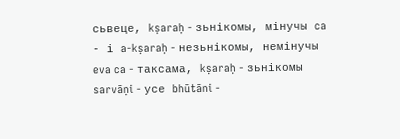сьвеце, kṣaraḥ - зьнікомы, мінучы ca - і a-kṣaraḥ - незьнікомы, немінучы eva ca - таксама, kṣaraḥ - зьнікомы sarvāṇi - усе bhūtāni -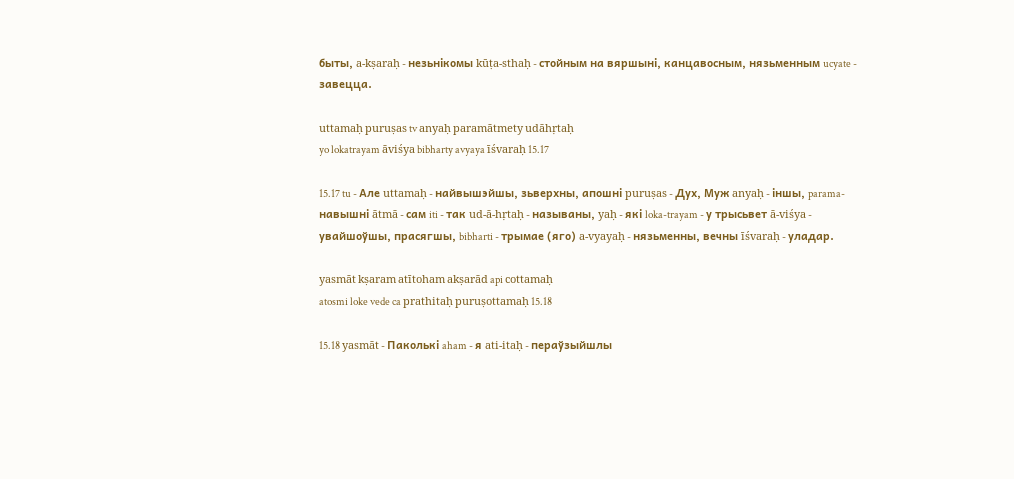быты, a-kṣaraḥ - незьнікомы kūṭa-sthaḥ - стойным на вяршыні, канцавосным, нязьменным ucyate - завецца.

uttamaḥ puruṣas tv anyaḥ paramātmety udāhṛtaḥ
yo lokatrayam āviśya bibharty avyaya īśvaraḥ 15.17

15.17 tu - Але uttamaḥ - найвышэйшы, зьверхны, апошні puruṣas - Дух, Муж anyaḥ - іншы, parama- навышні ātmā - сам iti - так ud-ā-hṛtaḥ - называны, yaḥ - які loka-trayam - у трысьвет ā-viśya - увайшоўшы, прасягшы, bibharti - трымае (яго) a-vyayaḥ - нязьменны, вечны īśvaraḥ - уладар.

yasmāt kṣaram atītoham akṣarād api cottamaḥ
atosmi loke vede ca prathitaḥ puruṣottamaḥ 15.18

15.18 yasmāt - Паколькі aham - я ati-itaḥ - пераўзыйшлы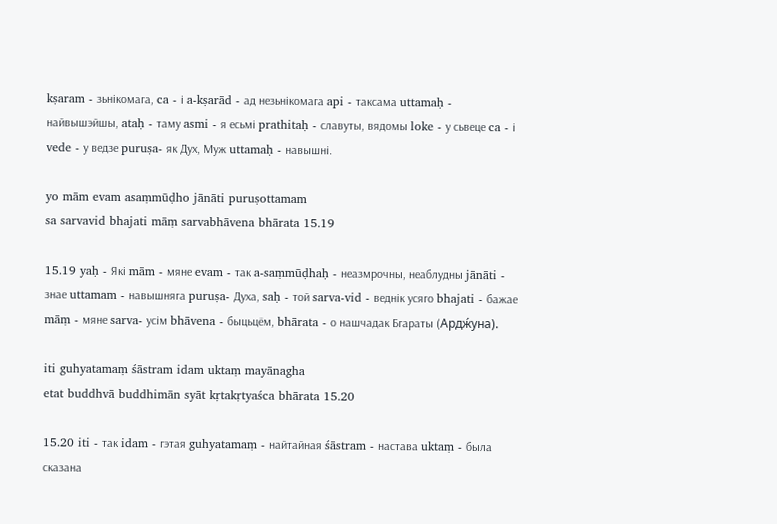kṣaram - зьнікомага, ca - і a-kṣarād - ад незьнікомага api - таксама uttamaḥ - найвышэйшы, ataḥ - таму asmi - я есьмі prathitaḥ - славуты, вядомы loke - у сьвеце ca - і vede - у ведзе puruṣa- як Дух, Муж uttamaḥ - навышні.

yo mām evam asaṃmūḍho jānāti puruṣottamam
sa sarvavid bhajati māṃ sarvabhāvena bhārata 15.19

15.19 yaḥ - Які mām - мяне evam - так a-saṃmūḍhaḥ - неазмрочны, неаблудны jānāti - знае uttamam - навышняга puruṣa- Духа, saḥ - той sarva-vid - веднік усяго bhajati - бажае māṃ - мяне sarva- усім bhāvena - быцьцём, bhārata - о нашчадак Бгараты (Ардж́уна).

iti guhyatamaṃ śāstram idam uktaṃ mayānagha
etat buddhvā buddhimān syāt kṛtakṛtyaśca bhārata 15.20

15.20 iti - так idam - гэтая guhyatamaṃ - найтайная śāstram - настава uktaṃ - была сказана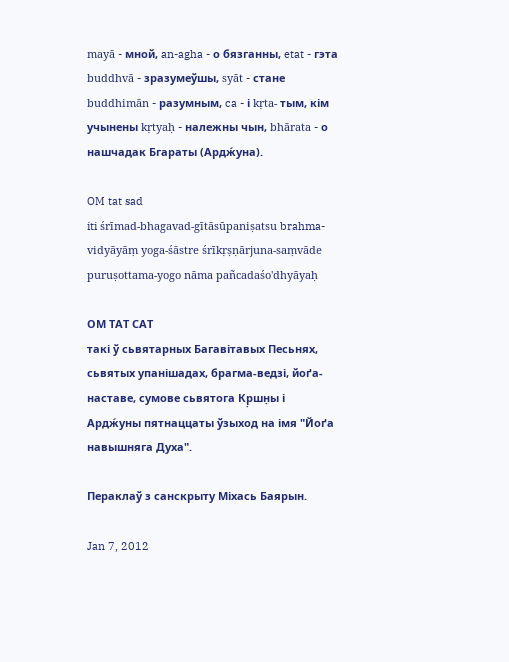mayā - мной, an-agha - о бязганны, etat - гэта buddhvā - зразумеўшы, syāt - стане buddhimān - разумным, ca - і kṛta- тым, кім учынены kṛtyaḥ - належны чын, bhārata - о нашчадак Бгараты (Ардж́уна).

OM tat sad
iti śrīmad-bhagavad-gītāsūpaniṣatsu brahma-vidyāyāṃ yoga-śāstre śrīkṛṣṇārjuna-saṃvāde puruṣottama-yogo nāma pañcadaśo'dhyāyaḥ

ОМ ТАТ САТ
такі ў сьвятарных Багавітавых Песьнях, сьвятых упанішадах, брагма-ведзі, йоґа-наставе, сумове сьвятога Кр̣шн̣ы і Ардж́уны пятнаццаты ўзыход на імя "Йоґа навышняга Духа".

Пераклаў з санскрыту Міхась Баярын.

Jan 7, 2012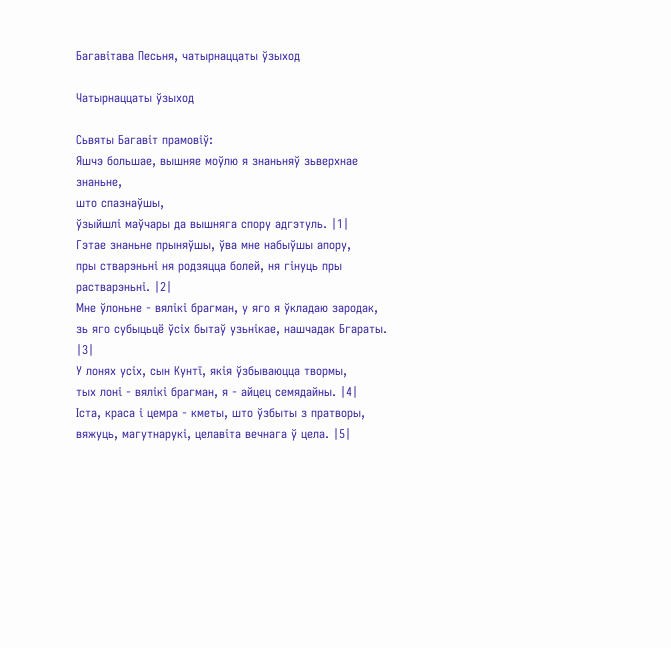Багавітава Песьня, чатырнаццаты ўзыход

Чатырнаццаты ўзыход

Сьвяты Багавіт прамовіў:
Яшчэ большае, вышняе моўлю я знаньняў зьверхнае знаньне,
што спазнаўшы,
ўзыйшлі маўчары да вышняга спору адгэтуль. |1|
Гэтае знаньне прыняўшы, ўва мне набыўшы апору,
пры стварэньні ня родзяцца болей, ня гінуць пры растварэньні. |2|
Мне ўлоньне - вялікі брагман, у яго я ўкладаю зародак,
зь яго субыцьцё ўсіх бытаў узьнікае, нашчадак Бгараты. |3|
У лонях усіх, сын Кунті̄, якія ўзбываюцца твормы,
тых лоні - вялікі брагман, я - айцец семядайны. |4|
Іста, краса і цемра - кметы, што ўзбыты з пратворы,
вяжуць, магутнарукі, целавіта вечнага ў цела. |5|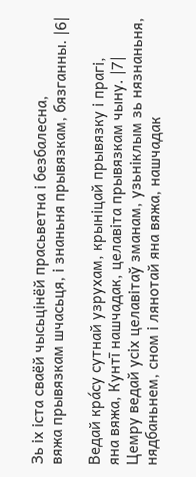Зь іх іста сваёй чысьцінёй прасьветна і безбалесна,
вяжа прывязкам шчасьця, і знаньня прывязкам, бязганны. |6|

Ведай кра́су сутнай узрухам, крыніцай прывязку і прагі,
яна вяжа, Кунті̄ нашчадак, целавіта прывязкам чыну. |7|
Цемру ведай усіх целавітаў зманам, узьніклым зь нязнаньня,
нядбаньнем, сном і лянотай яна вяжа, нашчадак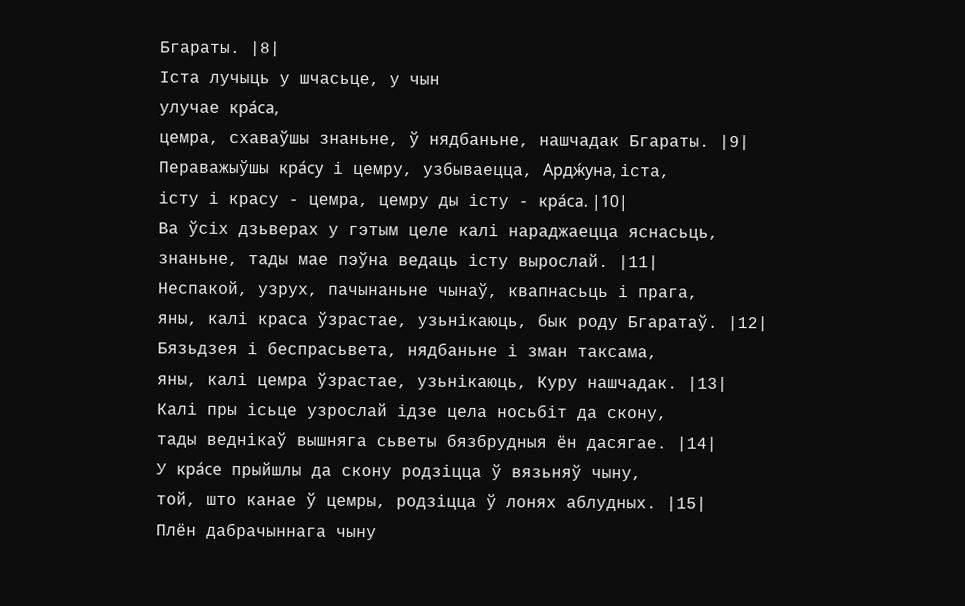Бгараты. |8|
Іста лучыць у шчасьце, у чын
улучае кра́са,
цемра, схаваўшы знаньне, ў нядбаньне, нашчадак Бгараты. |9|
Пераважыўшы кра́су і цемру, узбываецца, Ардж́уна, іста,
істу і красу - цемра, цемру ды істу - кра́са. |10|
Ва ўсіх дзьверах у гэтым целе калі нараджаецца яснасьць,
знаньне, тады мае пэўна ведаць істу вырослай. |11|
Неспакой, узрух, пачынаньне чынаў, квапнасьць і прага,
яны, калі краса ўзрастае, узьнікаюць, бык роду Бгаратаў. |12|
Бязьдзея і беспрасьвета, нядбаньне і зман таксама,
яны, калі цемра ўзрастае, узьнікаюць, Куру нашчадак. |13|
Калі пры ісьце узрослай ідзе цела носьбіт да скону,
тады веднікаў вышняга сьветы бязбрудныя ён дасягае. |14|
У кра́се прыйшлы да скону родзіцца ў вязьняў чыну,
той, што канае ў цемры, родзіцца ў лонях аблудных. |15|
Плён дабрачыннага чыну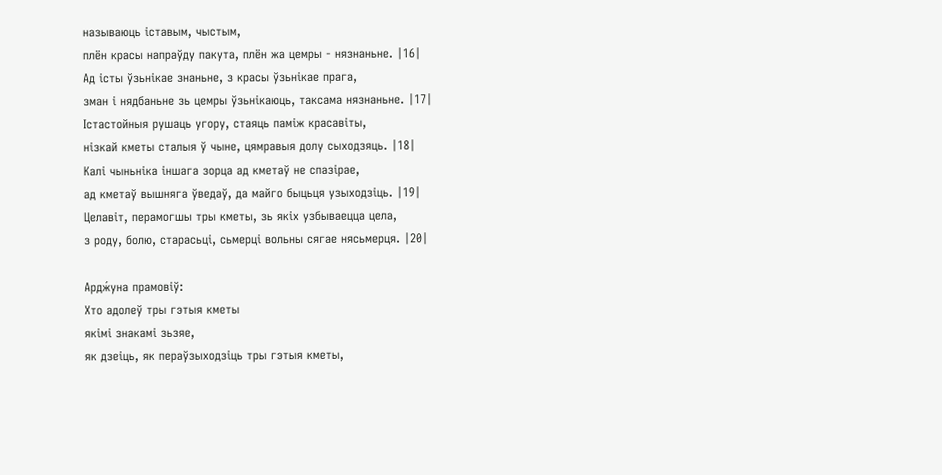называюць іставым, чыстым,
плён красы напраўду пакута, плён жа цемры - нязнаньне. |16|
Ад істы ўзьнікае знаньне, з красы ўзьнікае прага,
зман і нядбаньне зь цемры ўзьнікаюць, таксама нязнаньне. |17|
Істастойныя рушаць угору, стаяць паміж красавіты,
нізкай кметы сталыя ў чыне, цямравыя долу сыходзяць. |18|
Калі чыньніка іншага зорца ад кметаў не спазірае,
ад кметаў вышняга ўведаў, да майго быцьця узыходзіць. |19|
Целавіт, перамогшы тры кметы, зь якіх узбываецца цела,
з роду, болю, старасьці, сьмерці вольны сягае нясьмерця. |20|

Ардж́уна прамовіў:
Хто адолеў тры гэтыя кметы
якімі знакамі зьзяе,
як дзеіць, як пераўзыходзіць тры гэтыя кметы,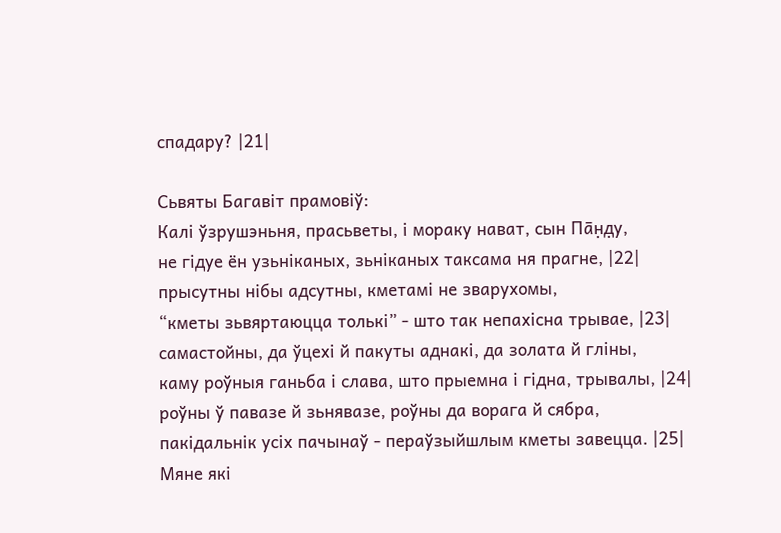спадару? |21|

Сьвяты Багавіт прамовіў:
Калі ўзрушэньня, прасьветы, і мораку нават, сын Па̄н̣д̣у,
не гідуе ён узьніканых, зьніканых таксама ня прагне, |22|
прысутны нібы адсутны, кметамі не зварухомы,
“кметы зьвяртаюцца толькі” - што так непахісна трывае, |23|
самастойны, да ўцехі й пакуты аднакі, да золата й гліны,
каму роўныя ганьба і слава, што прыемна і гідна, трывалы, |24|
роўны ў павазе й зьнявазе, роўны да ворага й сябра,
пакідальнік усіх пачынаў - пераўзыйшлым кметы завецца. |25|
Мяне які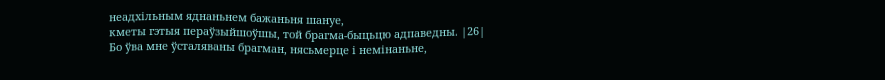неадхільным яднаньнем бажаньня шануе,
кметы гэтыя пераўзыйшоўшы, той брагма-быцьцю адпаведны. |26|
Бо ўва мне ўсталяваны брагман, нясьмерце і немінаньне,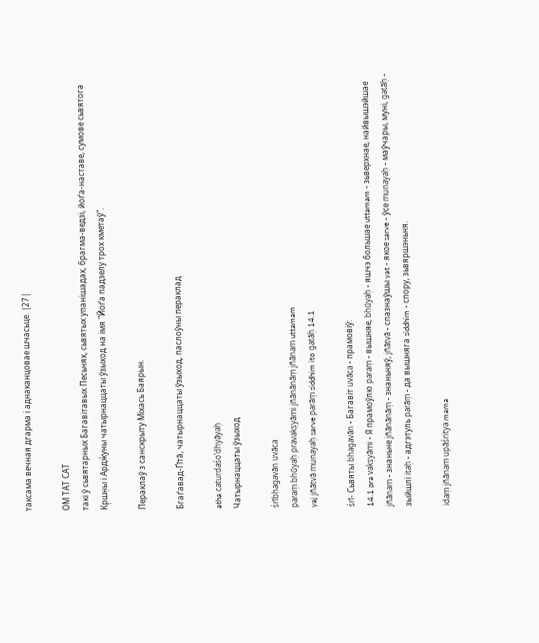таксама вечная дгарма і аднаканцовае шчасьце. |27|

ОМ ТАТ САТ
такі ў сьвятарных Багавітавых Песьнях, сьвятых упанішадах, брагма-ведзі, йоґа-наставе, сумове сьвятога Кр̣шн̣ы і Ардж́уны чатырнаццаты ўзыход на імя "Йоґа падзелу трох кметаў".

Пераклаў з санскрыту Міхась Баярын.

Бгаґавад-Ґі̄та̄, чатырнаццаты ўзыход, паслоўны пераклад

atha caturdaśo’dhyāyaḥ
Чатырнаццаты ўзыход

śrībhagavān uvāca
paraṃ bhūyaḥ pravakṣyāmi jñānānāṃ jñānam uttamam
yaj jñātvā munayaḥ sarve parāṃ siddhim ito gatāḥ 14.1

śrī- Сьвяты bhagavān - Багавіт uvāca - прамовіў:
14.1 pra vakṣyāmi - Я прамоўлю paraṃ - вышняе, bhūyaḥ - яшчэ большае uttamam - зьверхнае, найвышэйшае jñānam - знаньне jñānānāṃ - знаньняў, jñātvā - спазнаўшы yat - якое sarve - ўсе munayaḥ - маўчары, муні, gatāḥ - зыйшлі itaḥ - адгэтуль parāṃ - да вышняга siddhim - спору, зьвяршэньня.

idaṃ jñānam upāśritya mama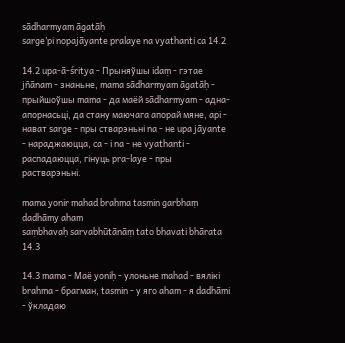sādharmyam āgatāḥ
sarge’pi nopajāyante pralaye na vyathanti ca 14.2

14.2 upa-ā-śritya - Прыняўшы idaṃ - гэтае jñānam - знаньне, mama sādharmyam āgatāḥ - прыйшоўшы mama - да маёй sādharmyam - адна-апорнасьці, да стану маючага апорай мяне, api - нават sarge - пры стварэньні na - не upa jāyante - нараджаюцца, ca - і na - не vyathanti - распадаюцца, гінуць pra-laye - пры растварэньні.

mama yonir mahad brahma tasmin garbhaṃ dadhāmy aham
saṃbhavaḥ sarvabhūtānāṃ tato bhavati bhārata 14.3

14.3 mama - Маё yoniḥ - улоньне mahad - вялікі brahma - брагман, tasmin - у яго aham - я dadhāmi - ўкладаю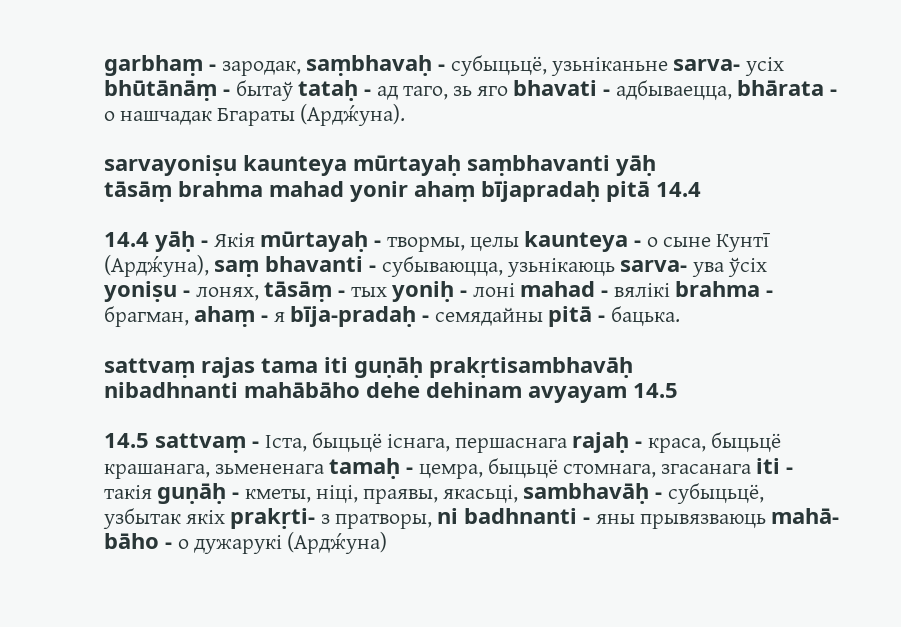garbhaṃ - зародак, saṃbhavaḥ - субыцьцё, узьніканьне sarva- усіх bhūtānāṃ - бытаў tataḥ - ад таго, зь яго bhavati - адбываецца, bhārata - о нашчадак Бгараты (Ардж́уна).

sarvayoniṣu kaunteya mūrtayaḥ saṃbhavanti yāḥ
tāsāṃ brahma mahad yonir ahaṃ bījapradaḥ pitā 14.4

14.4 yāḥ - Якія mūrtayaḥ - твормы, целы kaunteya - о сыне Кунті̄ (Ардж́уна), saṃ bhavanti - субываюцца, узьнікаюць sarva- ува ўсіх yoniṣu - лонях, tāsāṃ - тых yoniḥ - лоні mahad - вялікі brahma - брагман, ahaṃ - я bīja-pradaḥ - семядайны pitā - бацька.

sattvaṃ rajas tama iti guṇāḥ prakṛtisambhavāḥ
nibadhnanti mahābāho dehe dehinam avyayam 14.5

14.5 sattvaṃ - Іста, быцьцё існага, першаснага rajaḥ - краса, быцьцё крашанага, зьмененага tamaḥ - цемра, быцьцё стомнага, згасанага iti - такія guṇāḥ - кметы, ніці, праявы, якасьці, sambhavāḥ - субыцьцё, узбытак якіх prakṛti- з пратворы, ni badhnanti - яны прывязваюць mahā-bāho - о дужарукі (Ардж́уна)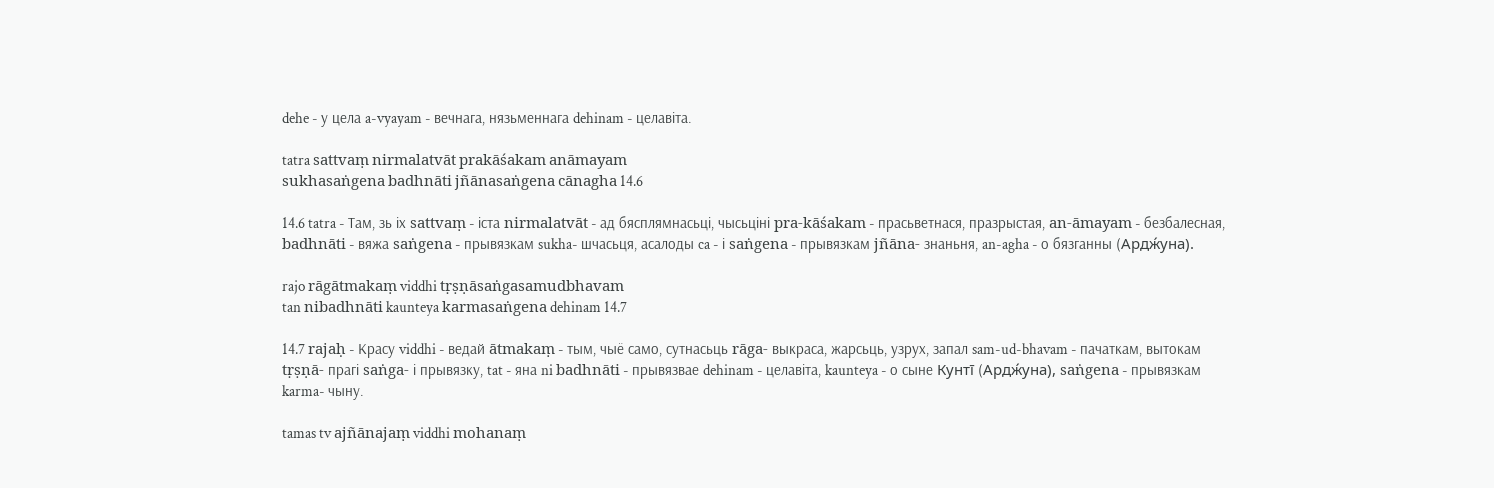dehe - у цела a-vyayam - вечнага, нязьменнага dehinam - целавіта.

tatra sattvaṃ nirmalatvāt prakāśakam anāmayam
sukhasaṅgena badhnāti jñānasaṅgena cānagha 14.6

14.6 tatra - Там, зь іх sattvaṃ - іста nirmalatvāt - ад бясплямнасьці, чысьціні pra-kāśakam - прасьветнася, празрыстая, an-āmayam - безбалесная, badhnāti - вяжа saṅgena - прывязкам sukha- шчасьця, асалоды ca - і saṅgena - прывязкам jñāna- знаньня, an-agha - о бязганны (Ардж́уна).

rajo rāgātmakaṃ viddhi tṛṣṇāsaṅgasamudbhavam
tan nibadhnāti kaunteya karmasaṅgena dehinam 14.7

14.7 rajaḥ - Красу viddhi - ведай ātmakaṃ - тым, чыё само, сутнасьць rāga- выкраса, жарсьць, узрух, запал sam-ud-bhavam - пачаткам, вытокам tṛṣṇā- прагі saṅga- і прывязку, tat - яна ni badhnāti - прывязвае dehinam - целавіта, kaunteya - о сыне Кунті̄ (Ардж́уна), saṅgena - прывязкам karma- чыну.

tamas tv ajñānajaṃ viddhi mohanaṃ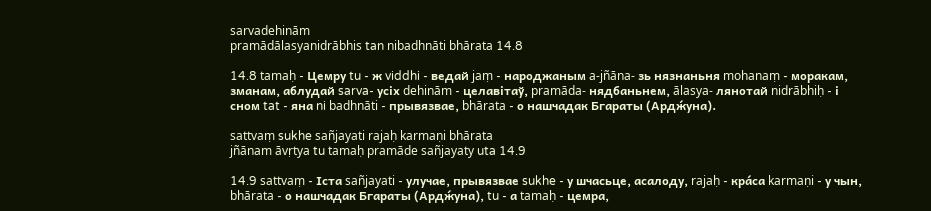sarvadehinām
pramādālasyanidrābhis tan nibadhnāti bhārata 14.8

14.8 tamaḥ - Цемру tu - ж viddhi - ведай jaṃ - народжаным a-jñāna- зь нязнаньня mohanaṃ - моракам, зманам, аблудай sarva- усіх dehinām - целавітаў, pramāda- нядбаньнем, ālasya- лянотай nidrābhiḥ - і сном tat - яна ni badhnāti - прывязвае, bhārata - о нашчадак Бгараты (Ардж́уна).

sattvaṃ sukhe sañjayati rajaḥ karmaṇi bhārata
jñānam āvṛtya tu tamaḥ pramāde sañjayaty uta 14.9

14.9 sattvaṃ - Іста sañjayati - улучае, прывязвае sukhe - у шчасьце, асалоду, rajaḥ - кра́са karmaṇi - у чын, bhārata - о нашчадак Бгараты (Ардж́уна), tu - а tamaḥ - цемра,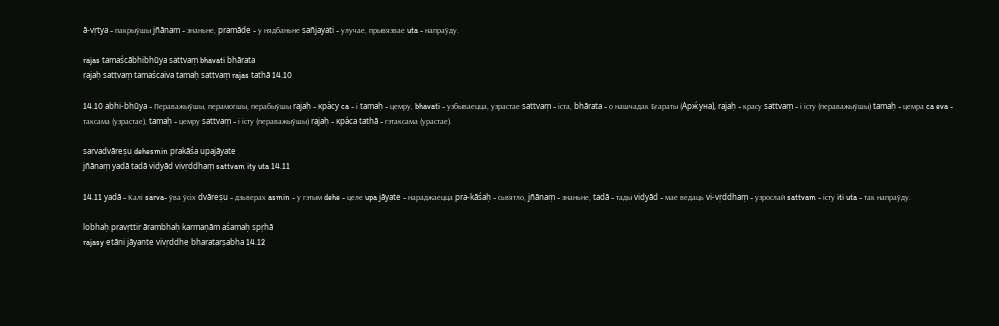ā-vṛtya - пакрыўшы jñānam - знаньне, pramāde - у нядбаньне sañjayati - улучае, прывязвае uta - напраўду.

rajas tamaścābhibhūya sattvaṃ bhavati bhārata
rajaḥ sattvaṃ tamaścaiva tamaḥ sattvaṃ rajas tathā 14.10

14.10 abhi-bhūya - Пераважыўшы, перамогшы, перабыўшы rajaḥ - кра́су ca - і tamaḥ - цемру, bhavati - узбываецца, узрастае sattvaṃ - іста, bhārata - о нашчадак Бгараты (Арж́уна), rajaḥ - красу sattvaṃ - і істу (пераважыўшы) tamaḥ - цемра ca eva - таксама (узрастае), tamaḥ - цемру sattvaṃ - і істу (пераважыўшы) rajaḥ - кра́са tathā - гэтаксама (урастае).

sarvadvāreṣu dehesmin prakāśa upajāyate
jñānaṃ yadā tadā vidyād vivṛddhaṃ sattvam ity uta 14.11

14.11 yadā - Калі sarva- ўва ўсіх dvāreṣu - дзьверах asmin - у гэтым dehe - целе upa jāyate - нараджаецца pra-kāśaḥ - сьвятло, jñānaṃ - знаньне, tadā - тады vidyād - мае ведаць vi-vṛddhaṃ - узрослай sattvam - істу iti uta - так напраўду.

lobhaḥ pravṛttir ārambhaḥ karmaṇām aśamaḥ spṛhā
rajasy etāni jāyante vivṛddhe bharatarṣabha 14.12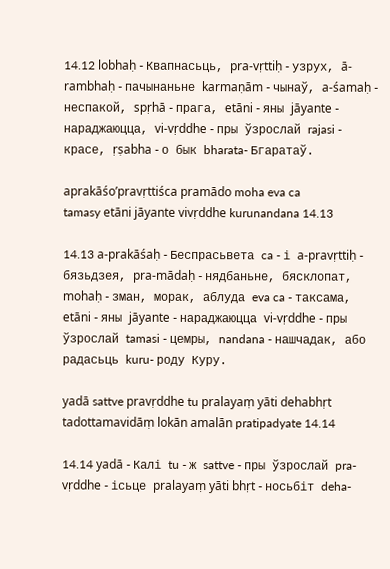14.12 lobhaḥ - Квапнасьць, pra-vṛttiḥ - узрух, ā-rambhaḥ - пачынаньне karmaṇām - чынаў, a-śamaḥ - неспакой, spṛhā - прага, etāni - яны jāyante - нараджаюцца, vi-vṛddhe - пры ўзрослай rajasi - красе, ṛṣabha - о бык bharata- Бгаратаў.

aprakāśo’pravṛttiśca pramādo moha eva ca
tamasy etāni jāyante vivṛddhe kurunandana 14.13

14.13 a-prakāśaḥ - Беспрасьвета ca - і a-pravṛttiḥ - бязьдзея, pra-mādaḥ - нядбаньне, бясклопат, mohaḥ - зман, морак, аблуда eva ca - таксама, etāni - яны jāyante - нараджаюцца vi-vṛddhe - пры ўзрослай tamasi - цемры, nandana - нашчадак, або радасьць kuru- роду Куру.

yadā sattve pravṛddhe tu pralayaṃ yāti dehabhṛt
tadottamavidāṃ lokān amalān pratipadyate 14.14

14.14 yadā - Калі tu - ж sattve - пры ўзрослай pra-vṛddhe - ісьце pralayaṃ yāti bhṛt - носьбіт deha-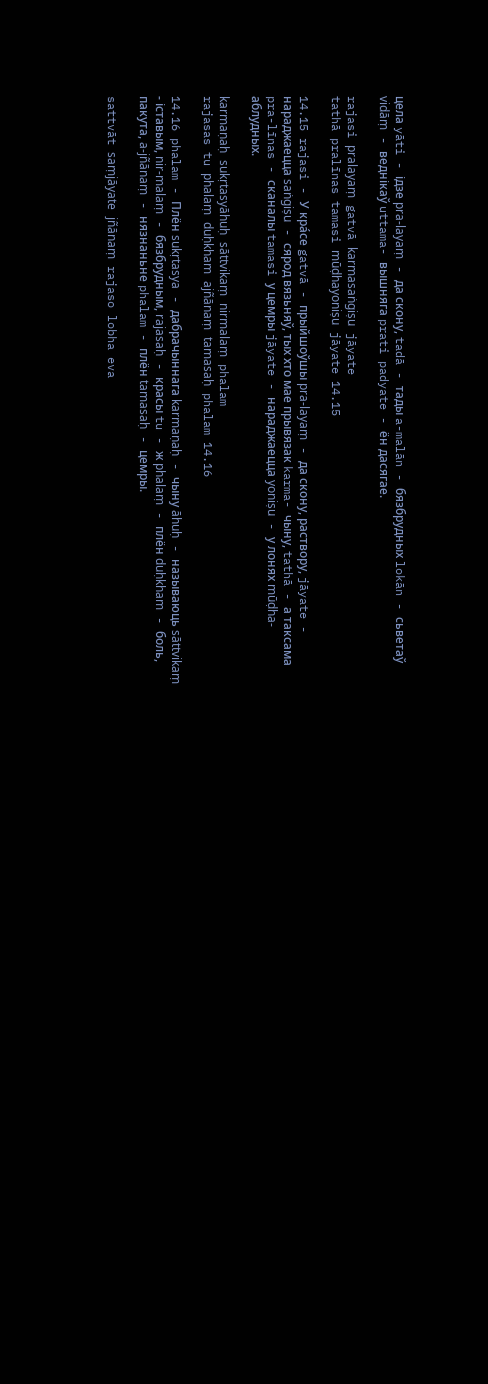цела yāti - ідзе pra-layaṃ - да скону, tadā - тады a-malān - бязбрудных lokān - сьветаў vidāṃ - веднікаў uttama- вышняга prati padyate - ён дасягае.

rajasi pralayaṃ gatvā karmasaṅgiṣu jāyate
tathā pralīnas tamasi mūḍhayoniṣu jāyate 14.15

14.15 rajasi - У кра́се gatvā - прыйшоўшы pra-layaṃ - да скону, раствору, jāyate - нараджаецца saṅgiṣu - сярод вязьняў, тых хто мае прывязак karma- чыну, tathā - а таксама pra-līnas - сканалы tamasi у цемры jāyate - нараджаецца yoniṣu - у лонях mūḍha- аблудных.

karmaṇaḥ sukṛtasyāhuḥ sāttvikaṃ nirmalaṃ phalam
rajasas tu phalaṃ duḥkham ajñānaṃ tamasaḥ phalam 14.16

14.16 phalam - Плён sukṛtasya - дабрачыннага karmaṇaḥ - чыну āhuḥ - называюць sāttvikaṃ - іставым, nir-malaṃ - бязбрудным, rajasaḥ - красы tu - ж phalaṃ - плён duḥkham - боль, пакута, a-jñānaṃ - нязнаньне phalam - плён tamasaḥ - цемры.

sattvāt saṃjāyate jñānaṃ rajaso lobha eva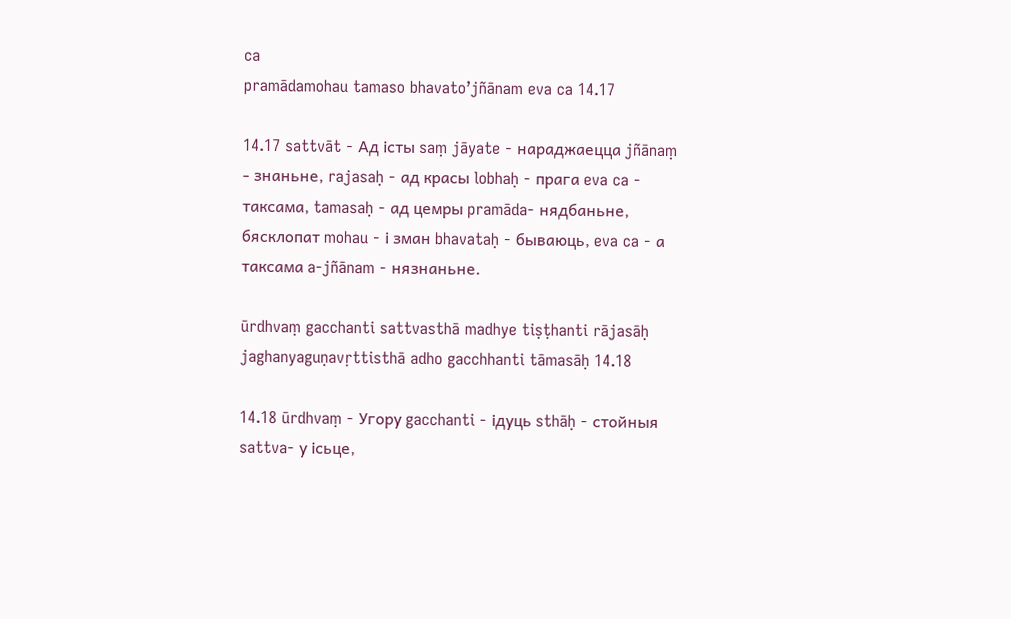ca
pramādamohau tamaso bhavato’jñānam eva ca 14.17

14.17 sattvāt - Ад істы saṃ jāyate - нараджаецца jñānaṃ - знаньне, rajasaḥ - ад красы lobhaḥ - прага eva ca - таксама, tamasaḥ - ад цемры pramāda- нядбаньне, бясклопат mohau - і зман bhavataḥ - бываюць, eva ca - а таксама a-jñānam - нязнаньне.

ūrdhvaṃ gacchanti sattvasthā madhye tiṣṭhanti rājasāḥ
jaghanyaguṇavṛttisthā adho gacchhanti tāmasāḥ 14.18

14.18 ūrdhvaṃ - Угору gacchanti - ідуць sthāḥ - стойныя sattva- у ісьце,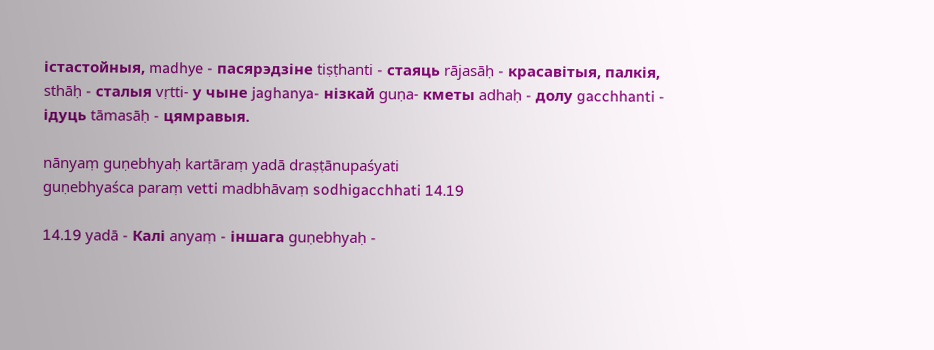істастойныя, madhye - пасярэдзіне tiṣṭhanti - стаяць rājasāḥ - красавітыя, палкія, sthāḥ - сталыя vṛtti- у чыне jaghanya- нізкай guṇa- кметы adhaḥ - долу gacchhanti - ідуць tāmasāḥ - цямравыя.

nānyaṃ guṇebhyaḥ kartāraṃ yadā draṣṭānupaśyati
guṇebhyaśca paraṃ vetti madbhāvaṃ sodhigacchhati 14.19

14.19 yadā - Калі anyaṃ - іншага guṇebhyaḥ -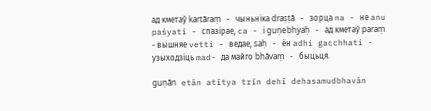ад кметаў kartāraṃ - чыньніка draṣṭā - зорца na - не anu paśyati - спазірае, ca - і guṇebhyaḥ - ад кметаў paraṃ - вышняе vetti - ведае, saḥ - ён adhi gacchhati - узыходзіць mad- да майго bhāvaṃ - быцьця.

guṇān etān atītya trīn dehī dehasamudbhavān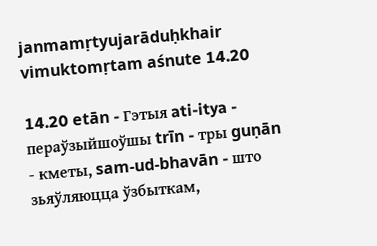janmamṛtyujarāduḥkhair vimuktomṛtam aśnute 14.20

14.20 etān - Гэтыя ati-itya - пераўзыйшоўшы trīn - тры guṇān - кметы, sam-ud-bhavān - што зьяўляюцца ўзбыткам,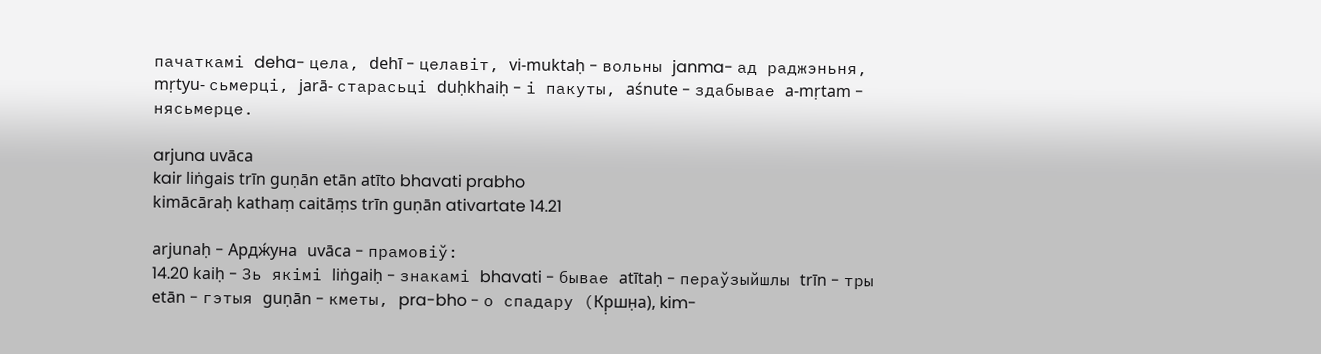пачаткамі deha- цела, dehī - целавіт, vi-muktaḥ - вольны janma- ад раджэньня, mṛtyu- сьмерці, jarā- старасьці duḥkhaiḥ - і пакуты, aśnute - здабывае a-mṛtam - нясьмерце.

arjuna uvāca
kair liṅgais trīn guṇān etān atīto bhavati prabho
kimācāraḥ kathaṃ caitāṃs trīn guṇān ativartate 14.21

arjunaḥ - Ардж́уна uvāca - прамовіў:
14.20 kaiḥ - Зь якімі liṅgaiḥ - знакамі bhavati - бывае atītaḥ - пераўзыйшлы trīn - тры etān - гэтыя guṇān - кметы, pra-bho - о спадару (Кр̣шн̣а), kim-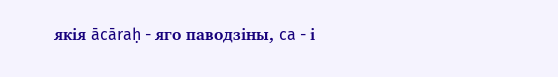якія ācāraḥ - яго паводзіны, ca - і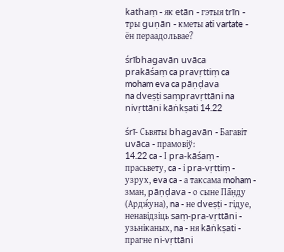kathaṃ - як etān - гэтыя trīn - тры guṇān - кметы ati vartate - ён пераадольвае?

śrībhagavān uvāca
prakāśaṃ ca pravṛttiṃ ca moham eva ca pāṇḍava
na dveṣṭi saṃpravṛttāni na nivṛttāni kāṅkṣati 14.22

śrī- Сьвяты bhagavān - Багавіт uvāca - прамовіў:
14.22 ca - І pra-kāśaṃ - прасьвету, ca - і pra-vṛttiṃ - узрух, eva ca - а таксама moham - зман, pāṇḍava - о сыне Па̄н̣д̣у (Ардж́уна), na - не dveṣṭi - гідуе, ненавідзіць saṃ-pra-vṛttāni - узьніканых, na - ня kāṅkṣati - прагне ni-vṛttāni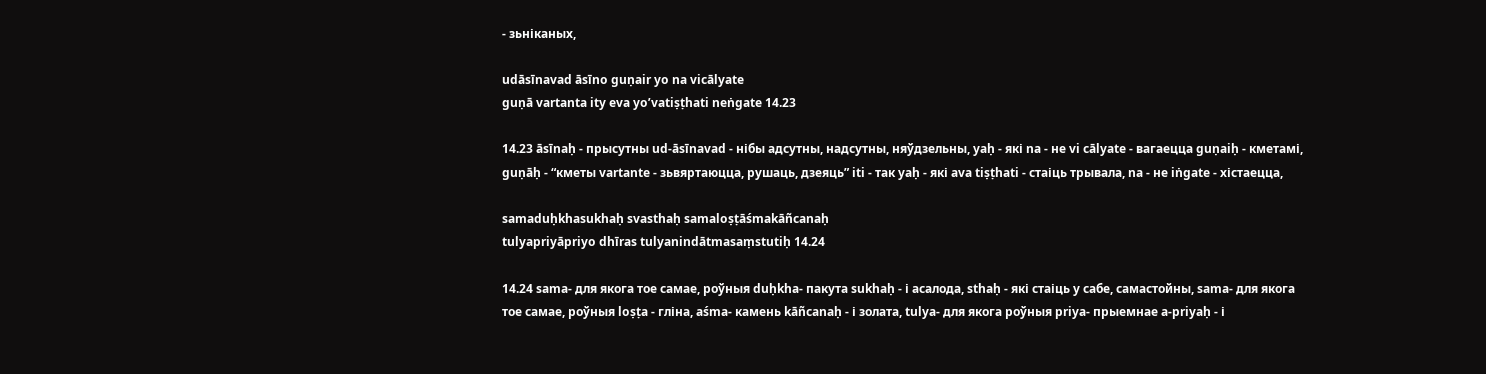- зьніканых,

udāsīnavad āsīno guṇair yo na vicālyate
guṇā vartanta ity eva yo’vatiṣṭhati neṅgate 14.23

14.23 āsīnaḥ - прысутны ud-āsīnavad - нібы адсутны, надсутны, няўдзельны, yaḥ - які na - не vi cālyate - вагаецца guṇaiḥ - кметамі, guṇāḥ - “кметы vartante - зьвяртаюцца, рушаць, дзеяць” iti - так yaḥ - які ava tiṣṭhati - стаіць трывала, na - не iṅgate - хістаецца,

samaduḥkhasukhaḥ svasthaḥ samaloṣṭāśmakāñcanaḥ
tulyapriyāpriyo dhīras tulyanindātmasaṃstutiḥ 14.24

14.24 sama- для якога тое самае, роўныя duḥkha- пакута sukhaḥ - і асалода, sthaḥ - які стаіць у сабе, самастойны, sama- для якога тое самае, роўныя loṣṭa - гліна, aśma- камень kāñcanaḥ - і золата, tulya- для якога роўныя priya- прыемнае a-priyaḥ - і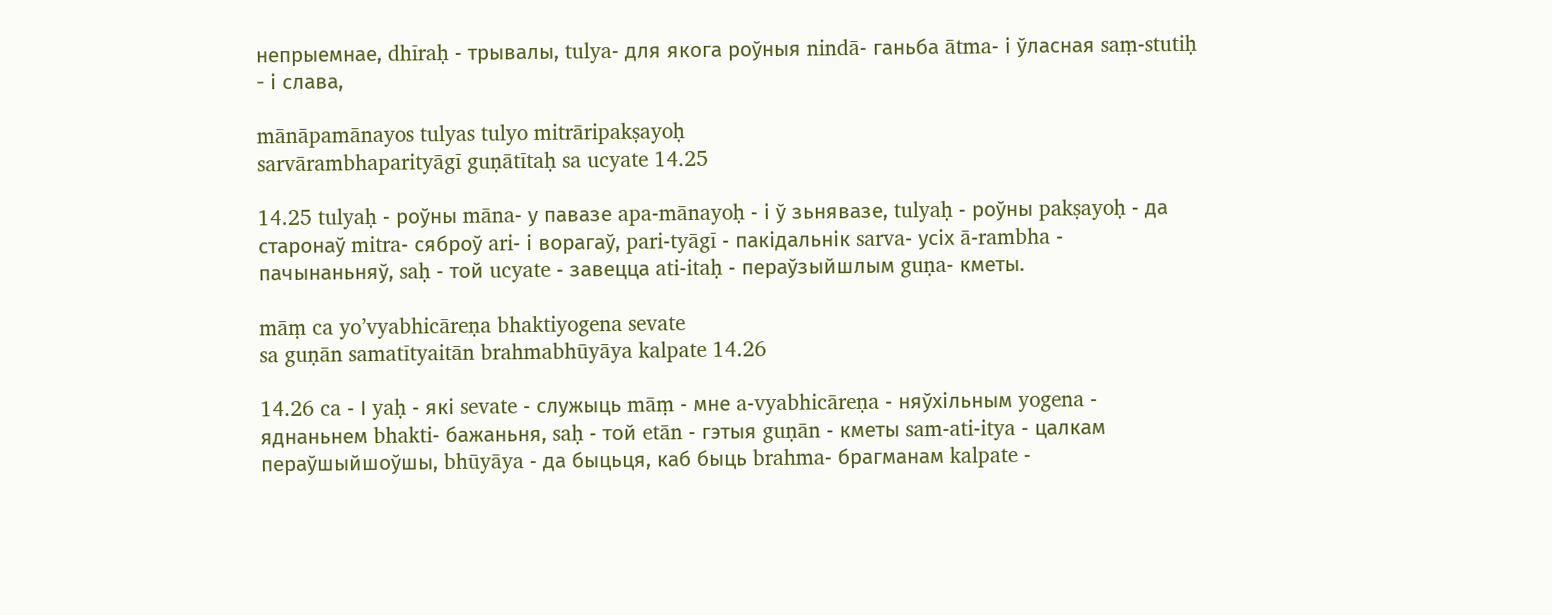непрыемнае, dhīraḥ - трывалы, tulya- для якога роўныя nindā- ганьба ātma- і ўласная saṃ-stutiḥ - і слава,

mānāpamānayos tulyas tulyo mitrāripakṣayoḥ
sarvārambhaparityāgī guṇātītaḥ sa ucyate 14.25

14.25 tulyaḥ - роўны māna- у павазе apa-mānayoḥ - і ў зьнявазе, tulyaḥ - роўны pakṣayoḥ - да старонаў mitra- сяброў ari- і ворагаў, pari-tyāgī - пакідальнік sarva- усіх ā-rambha - пачынаньняў, saḥ - той ucyate - завецца ati-itaḥ - пераўзыйшлым guṇa- кметы.

māṃ ca yo’vyabhicāreṇa bhaktiyogena sevate
sa guṇān samatītyaitān brahmabhūyāya kalpate 14.26

14.26 ca - І yaḥ - які sevate - служыць māṃ - мне a-vyabhicāreṇa - няўхільным yogena - яднаньнем bhakti- бажаньня, saḥ - той etān - гэтыя guṇān - кметы sam-ati-itya - цалкам пераўшыйшоўшы, bhūyāya - да быцьця, каб быць brahma- брагманам kalpate -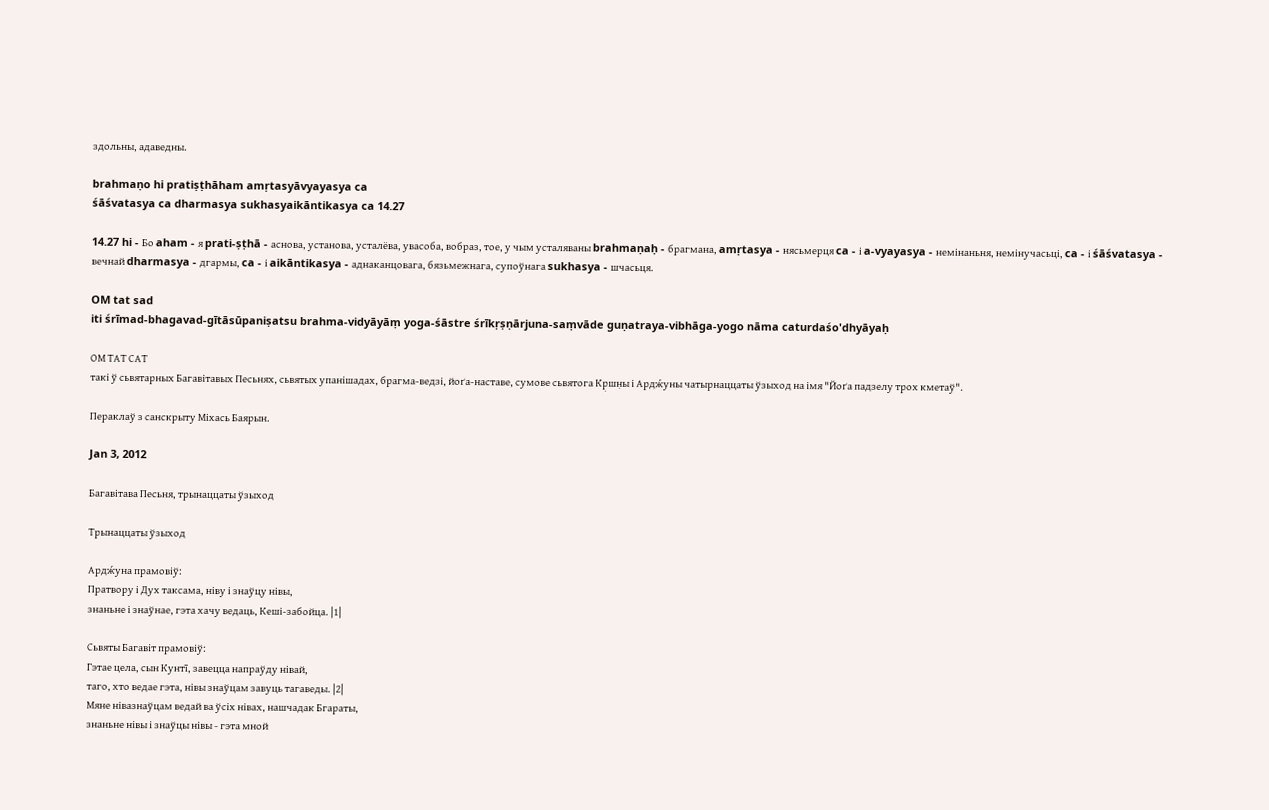здольны, адаведны.

brahmaṇo hi pratiṣṭhāham amṛtasyāvyayasya ca
śāśvatasya ca dharmasya sukhasyaikāntikasya ca 14.27

14.27 hi - Бо aham - я prati-ṣṭhā - аснова, установа, усталёва, увасоба, вобраз, тое, у чым усталяваны brahmaṇaḥ - брагмана, amṛtasya - нясьмерця ca - і a-vyayasya - немінаньня, немінучасьці, ca - і śāśvatasya - вечнай dharmasya - дгармы, ca - і aikāntikasya - аднаканцовага, бязьмежнага, супоўнага sukhasya - шчасьця.

OM tat sad
iti śrīmad-bhagavad-gītāsūpaniṣatsu brahma-vidyāyāṃ yoga-śāstre śrīkṛṣṇārjuna-saṃvāde guṇatraya-vibhāga-yogo nāma caturdaśo'dhyāyaḥ

ОМ ТАТ САТ
такі ў сьвятарных Багавітавых Песьнях, сьвятых упанішадах, брагма-ведзі, йоґа-наставе, сумове сьвятога Кр̣шн̣ы і Ардж́уны чатырнаццаты ўзыход на імя "Йоґа падзелу трох кметаў".

Пераклаў з санскрыту Міхась Баярын.

Jan 3, 2012

Багавітава Песьня, трынаццаты ўзыход

Трынаццаты ўзыход

Ардж́уна прамовіў:
Пратвору і Дух таксама, ніву і знаўцу нівы,
знаньне і знаўнае, гэта хачу ведаць, Кеші-забойца. |1|

Сьвяты Багавіт прамовіў:
Гэтае цела, сын Кунті̄, завецца напраўду нівай,
таго, хто ведае гэта, нівы знаўцам завуць тагаведы. |2|
Мяне нівазнаўцам ведай ва ўсіх нівах, нашчадак Бгараты,
знаньне нівы і знаўцы нівы - гэта мной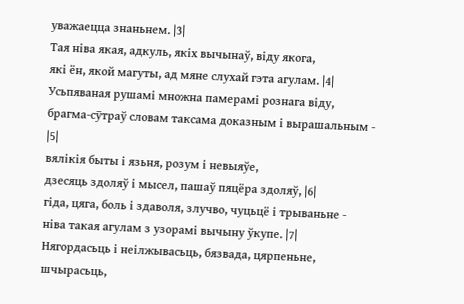уважаецца знаньнем. |3|
Тая ніва якая, адкуль, якіх вычынаў, віду якога,
які ён, якой магуты, ад мяне слухай гэта агулам. |4|
Усьпяваная рушамі множна памерамі рознага віду,
брагма-сӯтраў словам таксама доказным і вырашальным - |5|
вялікія быты і язьня, розум і невыяўе,
дзесяць здоляў і мысел, пашаў пяцёра здоляў, |6|
гіда, цяга, боль і здаволя, злучво, чуцьцё і трываньне -
ніва такая агулам з узорамі вычыну ўкупе. |7|
Нягордасьць і неілжывасьць, бязвада, цярпеньне, шчырасьць,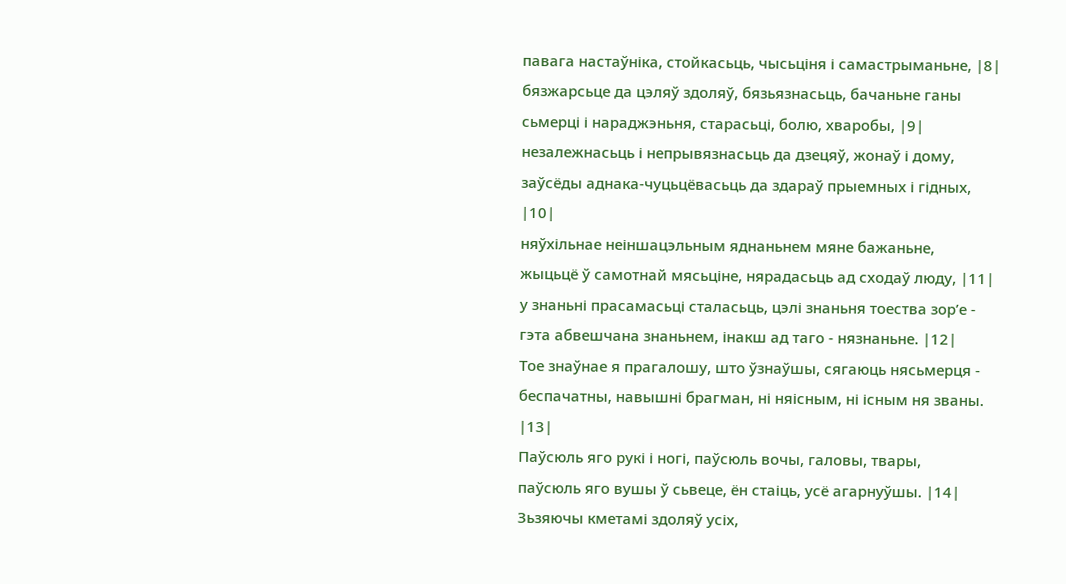павага настаўніка, стойкасьць, чысьціня і самастрыманьне, |8|
бязжарсьце да цэляў здоляў, бязьязнасьць, бачаньне ганы
сьмерці і нараджэньня, старасьці, болю, хваробы, |9|
незалежнасьць і непрывязнасьць да дзецяў, жонаў і дому,
заўсёды аднака-чуцьцёвасьць да здараў прыемных і гідных, |10|
няўхільнае неіншацэльным яднаньнем мяне бажаньне,
жыцьцё ў самотнай мясьціне, нярадасьць ад сходаў люду, |11|
у знаньні прасамасьці сталасьць, цэлі знаньня тоества зор’е -
гэта абвешчана знаньнем, інакш ад таго - нязнаньне. |12|
Тое знаўнае я прагалошу, што ўзнаўшы, сягаюць нясьмерця -
беспачатны, навышні брагман, ні няісным, ні існым ня званы. |13|
Паўсюль яго рукі і ногі, паўсюль вочы, галовы, твары,
паўсюль яго вушы ў сьвеце, ён стаіць, усё агарнуўшы. |14|
Зьзяючы кметамі здоляў усіх,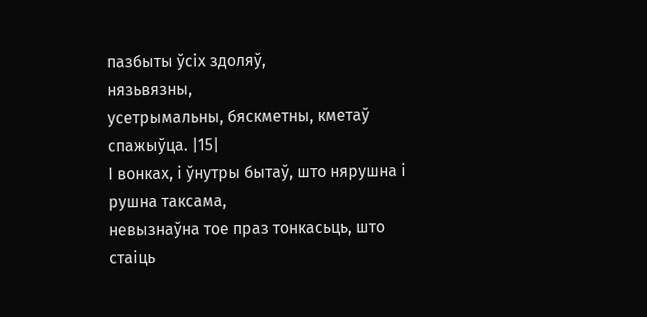пазбыты ўсіх здоляў,
нязьвязны,
усетрымальны, бяскметны, кметаў спажыўца. |15|
І вонках, і ўнутры бытаў, што нярушна і рушна таксама,
невызнаўна тое праз тонкасьць, што стаіць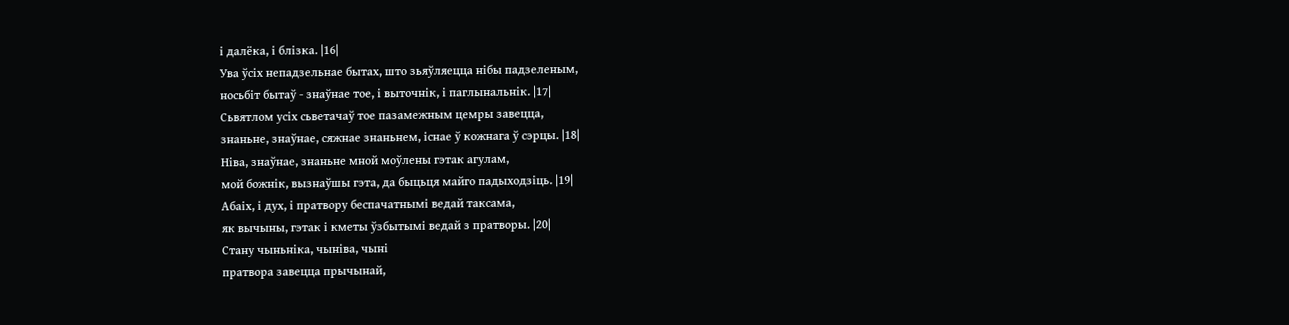і далёка, і блізка. |16|
Ува ўсіх непадзельнае бытах, што зьяўляецца нібы падзеленым,
носьбіт бытаў - знаўнае тое, і выточнік, і паглынальнік. |17|
Сьвятлом усіх сьветачаў тое пазамежным цемры завецца,
знаньне, знаўнае, сяжнае знаньнем, існае ў кожнага ў сэрцы. |18|
Ніва, знаўнае, знаньне мной моўлены гэтак агулам,
мой божнік, вызнаўшы гэта, да быцьця майго падыходзіць. |19|
Абаіх, і дух, і пратвору беспачатнымі ведай таксама,
як вычыны, гэтак і кметы ўзбытымі ведай з пратворы. |20|
Стану чыньніка, чыніва, чыні
пратвора завецца прычынай,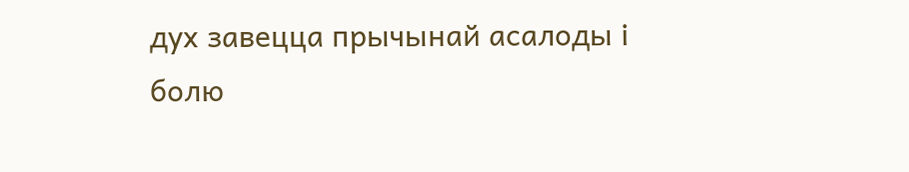дух завецца прычынай асалоды і болю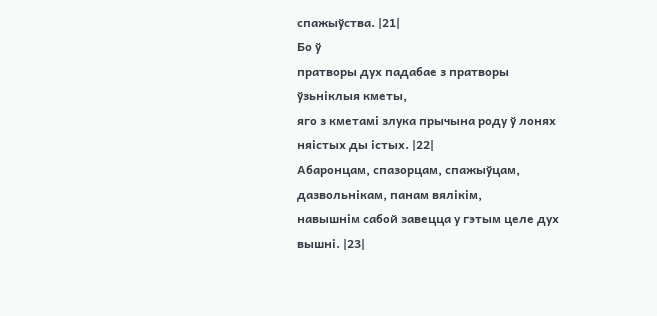спажыўства. |21|
Бо ў
пратворы дух падабае з пратворы ўзьніклыя кметы,
яго з кметамі злука прычына роду ў лонях няістых ды істых. |22|
Абаронцам, спазорцам, спажыўцам, дазвольнікам, панам вялікім,
навышнім сабой завецца у гэтым целе дух вышні. |23|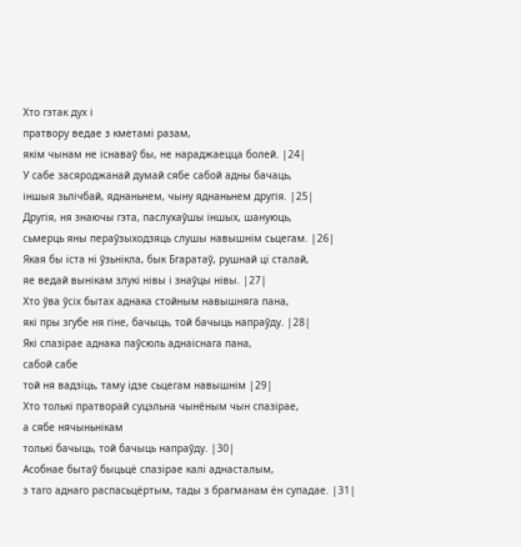Хто гэтак дух і
пратвору ведае з кметамі разам,
якім чынам не існаваў бы, не нараджаецца болей. |24|
У сабе засяроджанай думай сябе сабой адны бачаць,
іншыя зьлічбай, яднаньнем, чыну яднаньнем другія. |25|
Другія, ня знаючы гэта, паслухаўшы іншых, шануюць,
сьмерць яны пераўзыходзяць слушы навышнім сьцегам. |26|
Якая бы іста ні ўзьнікла, бык Бгаратаў, рушнай ці сталай,
яе ведай вынікам злукі нівы і знаўцы нівы. |27|
Хто ўва ўсіх бытах аднака стойным навышняга пана,
які пры згубе ня гіне, бачыць, той бачыць напраўду. |28|
Які спазірае аднака паўсюль аднаіснага пана,
сабой сабе
той ня вадзіць, таму ідзе сьцегам навышнім |29|
Хто толькі пратворай суцэльна чынёным чын спазірае,
а сябе нячыньнікам
толькі бачыць, той бачыць напраўду. |30|
Асобнае бытаў быцьцё спазірае калі аднасталым,
з таго аднаго распасьцёртым, тады з брагманам ён супадае. |31|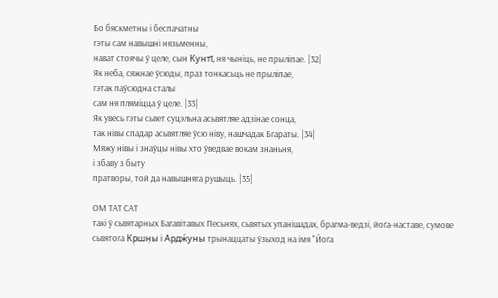Бо бяскметны і беспачатны
гэты сам навышні нязьменны,
нават стоячы ў целе, сын Кунті̄, ня чыніць, не прыліпае. |32|
Як неба, сяжнае ўсюды, праз тонкасьць не прыліпае,
гэтак паўсюдна сталы
сам ня пляміцца ў целе. |33|
Як увесь гэты сьвет суцэльна асьвятляе адзінае сонца,
так нівы спадар асьвятляе ўсю ніву, нашчадак Бгараты. |34|
Мяжу нівы і знаўцы нівы хто ўведвае вокам знаньня,
і збаву з быту
пратворы, той да навышняга рушыць. |35|

ОМ ТАТ САТ
такі ў сьвятарных Багавітавых Песьнях, сьвятых упанішадах, брагма-ведзі, йоґа-наставе, сумове сьвятога Кр̣шн̣ы і Ардж́уны трынаццаты ўзыход на імя "Йоґа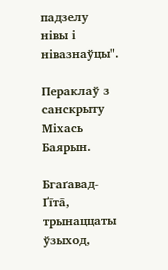падзелу нівы і нівазнаўцы".

Пераклаў з санскрыту Міхась Баярын.

Бгаґавад-Ґі̄та̄, трынаццаты ўзыход,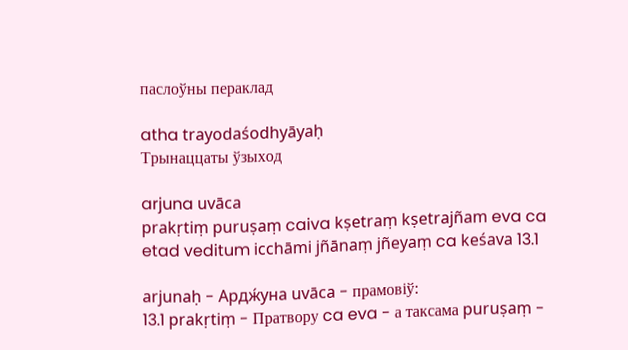паслоўны пераклад

atha trayodaśodhyāyaḥ
Трынаццаты ўзыход

arjuna uvāca
prakṛtiṃ puruṣaṃ caiva kṣetraṃ kṣetrajñam eva ca
etad veditum icchāmi jñānaṃ jñeyaṃ ca keśava 13.1

arjunaḥ - Ардж́уна uvāca - прамовіў:
13.1 prakṛtiṃ - Пратвору ca eva - а таксама puruṣaṃ -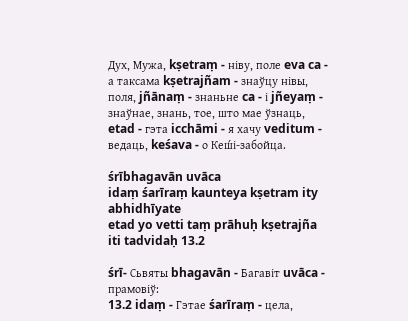Дух, Мужа, kṣetraṃ - ніву, поле eva ca - а таксама kṣetrajñam - знаўцу нівы, поля, jñānaṃ - знаньне ca - і jñeyaṃ - знаўнае, знань, тое, што мае ўзнаць, etad - гэта icchāmi - я хачу veditum - ведаць, keśava - о Кеш́і-забойца.

śrībhagavān uvāca
idaṃ śarīraṃ kaunteya kṣetram ity abhidhīyate
etad yo vetti taṃ prāhuḥ kṣetrajña iti tadvidaḥ 13.2

śrī- Сьвяты bhagavān - Багавіт uvāca - прамовіў:
13.2 idaṃ - Гэтае śarīraṃ - цела,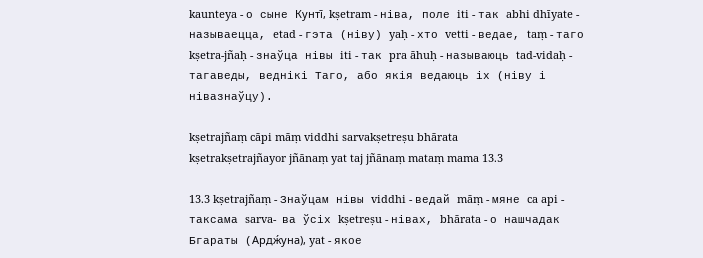kaunteya - о сыне Кунті̄, kṣetram - ніва, поле iti - так abhi dhīyate - называецца, etad - гэта (ніву) yaḥ - хто vetti - ведае, taṃ - таго kṣetra-jñaḥ - знаўца нівы iti - так pra āhuḥ - называюць tad-vidaḥ - тагаведы, веднікі Таго, або якія ведаюць іх (ніву і нівазнаўцу).

kṣetrajñaṃ cāpi māṃ viddhi sarvakṣetreṣu bhārata
kṣetrakṣetrajñayor jñānaṃ yat taj jñānaṃ mataṃ mama 13.3

13.3 kṣetrajñaṃ - Знаўцам нівы viddhi - ведай māṃ - мяне ca api - таксама sarva-  ва ўсіх kṣetreṣu - нівах, bhārata - о нашчадак Бгараты (Ардж́уна), yat - якое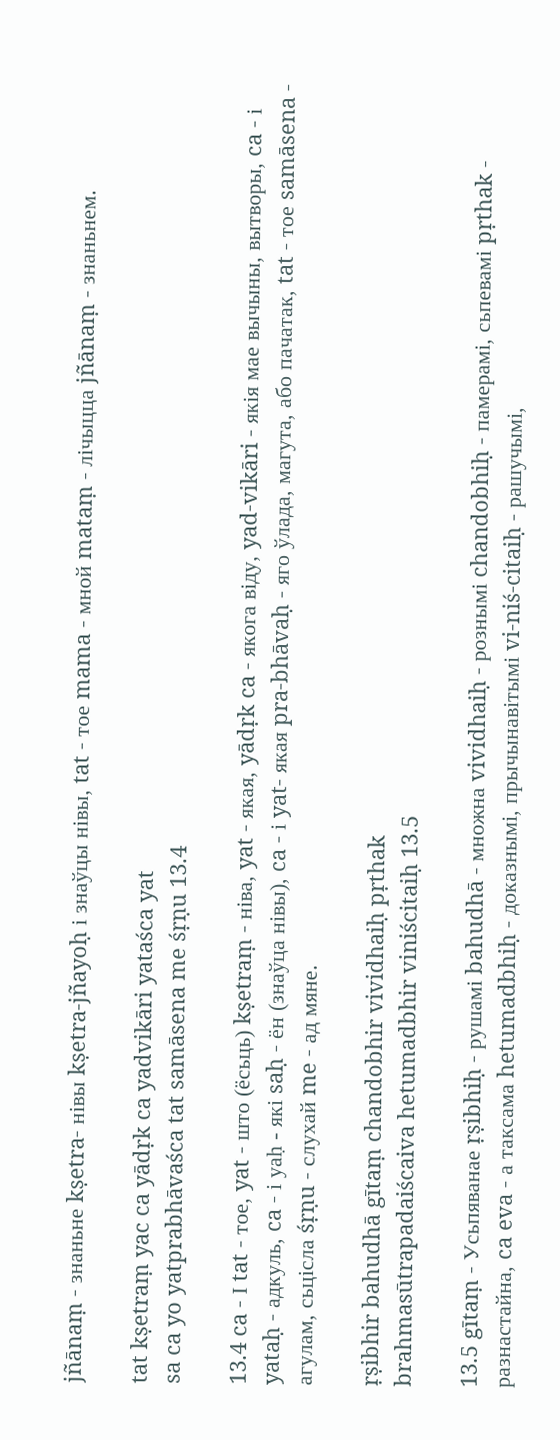jñānaṃ - знаньне kṣetra- нівы kṣetra-jñayoḥ і знаўцы нівы, tat - тое mama - мной mataṃ - лічыцца jñānaṃ - знаньнем.

tat kṣetraṃ yac ca yādṛk ca yadvikāri yataśca yat
sa ca yo yatprabhāvaśca tat samāsena me śṛṇu 13.4

13.4 ca - І tat - тое, yat - што (ёсьць) kṣetraṃ - ніва, yat - якая, yādṛk ca - якога віду, yad-vikāri - якія мае вычыны, вытворы, ca - і yataḥ - адкуль, ca - і yаḥ - які saḥ - ён (знаўца нівы), ca - і yat- якая pra-bhāvaḥ - яго ўлада, магута, або пачатак, tat - тое samāsena - агулам, сьцісла śṛṇu - слухай me - ад мяне.

ṛṣibhir bahudhā gītaṃ chandobhir vividhaiḥ pṛthak
brahmasūtrapadaiścaiva hetumadbhir viniścitaiḥ 13.5

13.5 gītaṃ - Усьпяванае ṛṣibhiḥ - рушамі bahudhā - множна vividhaiḥ - рознымі chandobhiḥ - памерамі, сьпевамі pṛthak - разнастайна, ca eva - а таксама hetumadbhiḥ - доказнымі, прычынавітымі vi-niś-citaiḥ - рашучымі,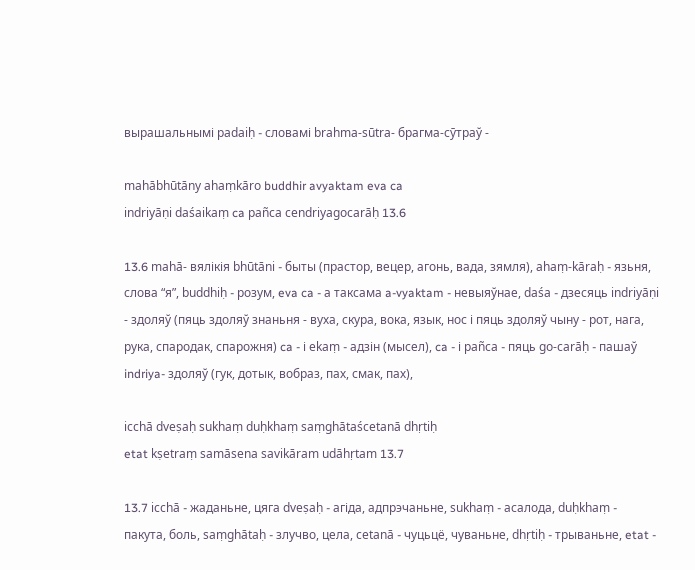вырашальнымі padaiḥ - словамі brahma-sūtra- брагма-сӯтраў -

mahābhūtāny ahaṃkāro buddhir avyaktam eva ca
indriyāṇi daśaikaṃ ca pañca cendriyagocarāḥ 13.6

13.6 mahā- вялікія bhūtāni - быты (прастор, вецер, агонь, вада, зямля), ahaṃ-kāraḥ - язьня, слова “я”, buddhiḥ - розум, eva ca - а таксама a-vyaktam - невыяўнае, daśa - дзесяць indriyāṇi - здоляў (пяць здоляў знаньня - вуха, скура, вока, язык, нос і пяць здоляў чыну - рот, нага, рука, спародак, спарожня) ca - і ekaṃ - адзін (мысел), ca - і pañca - пяць go-carāḥ - пашаў indriya- здоляў (гук, дотык, вобраз, пах, смак, пах),

icchā dveṣaḥ sukhaṃ duḥkhaṃ saṃghātaścetanā dhṛtiḥ
etat kṣetraṃ samāsena savikāram udāhṛtam 13.7

13.7 icchā - жаданьне, цяга dveṣaḥ - агіда, адпрэчаньне, sukhaṃ - асалода, duḥkhaṃ - пакута, боль, saṃghātaḥ - злучво, цела, cetanā - чуцьцё, чуваньне, dhṛtiḥ - трываньне, etat -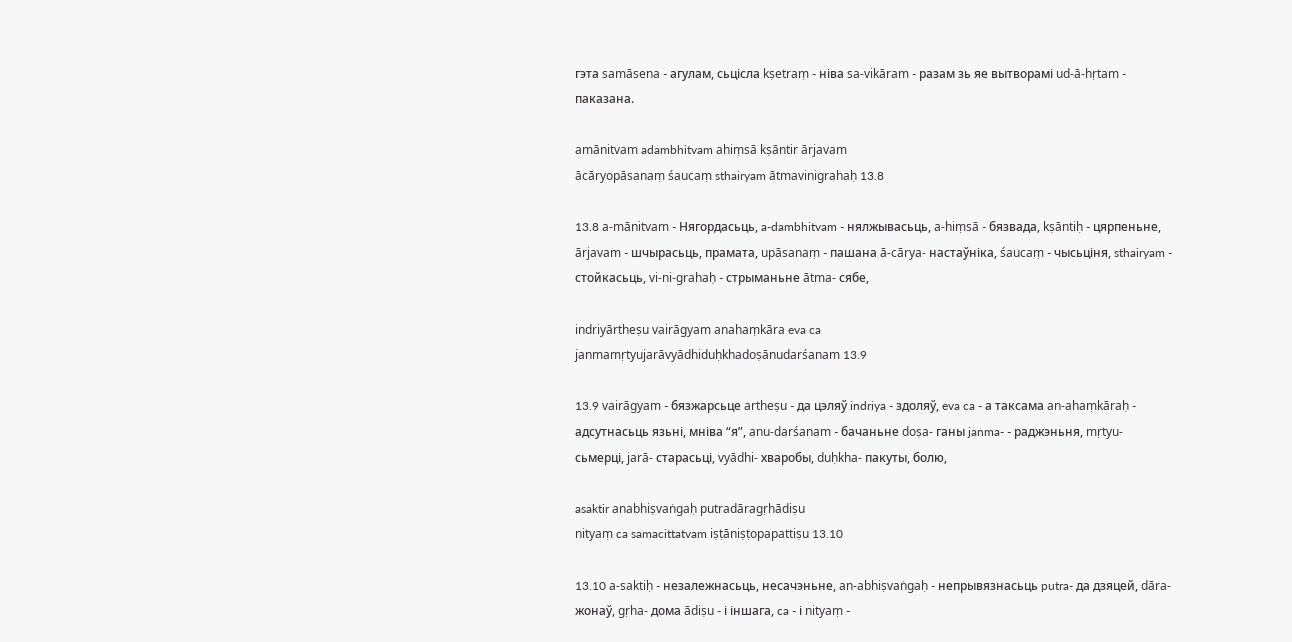гэта samāsena - агулам, сьцісла kṣetraṃ - ніва sa-vikāram - разам зь яе вытворамі ud-ā-hṛtam - паказана.

amānitvam adambhitvam ahiṃsā kṣāntir ārjavam
ācāryopāsanaṃ śaucaṃ sthairyam ātmavinigrahaḥ 13.8

13.8 a-mānitvam - Нягордасьць, a-dambhitvam - нялжывасьць, a-hiṃsā - бязвада, kṣāntiḥ - цярпеньне, ārjavam - шчырасьць, прамата, upāsanaṃ - пашана ā-cārya- настаўніка, śaucaṃ - чысьціня, sthairyam - стойкасьць, vi-ni-grahaḥ - стрыманьне ātma- сябе,

indriyārtheṣu vairāgyam anahaṃkāra eva ca
janmamṛtyujarāvyādhiduḥkhadoṣānudarśanam 13.9

13.9 vairāgyam - бязжарсьце artheṣu - да цэляў indriya - здоляў, eva ca - а таксама an-ahaṃkāraḥ - адсутнасьць язьні, мніва “я”, anu-darśanam - бачаньне doṣa- ганы janma- - раджэньня, mṛtyu- сьмерці, jarā- старасьці, vyādhi- хваробы, duḥkha- пакуты, болю,

asaktir anabhiṣvaṅgaḥ putradāragṛhādiṣu
nityaṃ ca samacittatvam iṣṭāniṣṭopapattiṣu 13.10

13.10 a-saktiḥ - незалежнасьць, несачэньне, an-abhiṣvaṅgaḥ - непрывязнасьць putra- да дзяцей, dāra- жонаў, gṛha- дома ādiṣu - і іншага, ca - і nityaṃ -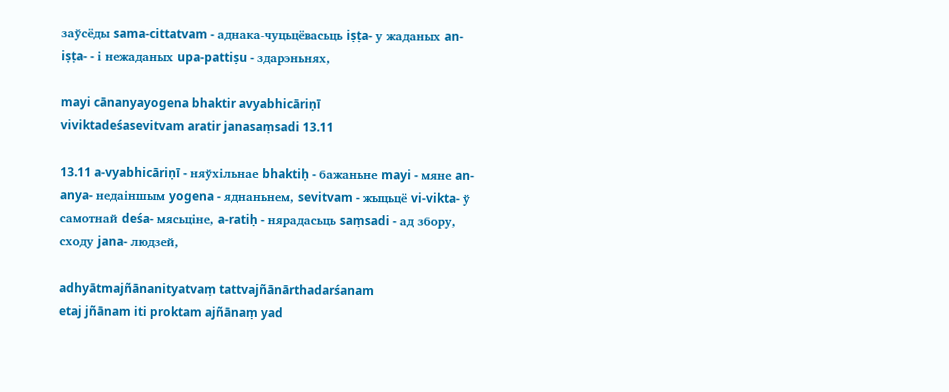заўсёды sama-cittatvam - аднака-чуцьцёвасьць iṣṭa- у жаданых an-iṣṭa- - і нежаданых upa-pattiṣu - здарэньнях,

mayi cānanyayogena bhaktir avyabhicāriṇī
viviktadeśasevitvam aratir janasaṃsadi 13.11

13.11 a-vyabhicāriṇī - няўхільнае bhaktiḥ - бажаньне mayi - мяне an-anya- недаіншым yogena - яднаньнем, sevitvam - жыцьцё vi-vikta- ў самотнай deśa- мясьціне, a-ratiḥ - нярадасьць saṃsadi - ад збору, сходу jana- людзей,

adhyātmajñānanityatvaṃ tattvajñānārthadarśanam
etaj jñānam iti proktam ajñānaṃ yad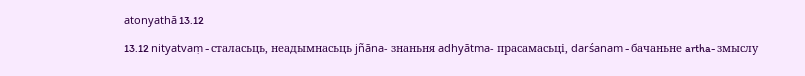atonyathā 13.12

13.12 nityatvaṃ - сталасьць, неадымнасьць jñāna- знаньня adhyātma- прасамасьці, darśanam - бачаньне artha- змыслу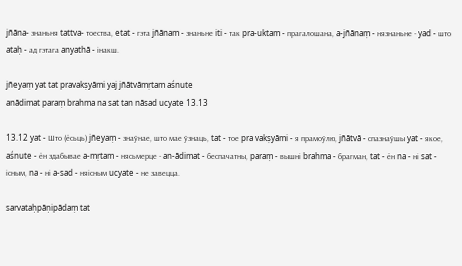jñāna- знаньня tattva- тоества, etat - гэта jñānam - знаньне iti - так pra-uktam - прагалошана, a-jñānaṃ - нязнаньне - yad - што ataḥ - ад гэтага anyathā - інакш.

jñeyaṃ yat tat pravakṣyāmi yaj jñātvāmṛtam aśnute
anādimat paraṃ brahma na sat tan nāsad ucyate 13.13

13.12 yat - Што (ёсьць) jñeyaṃ - знаўнае, што мае ўзнаць, tat - тое pra vakṣyāmi - я прамоўлю, jñātvā - спазнаўшы yat - якое, aśnute - ён здабывае a-mṛtam - нясьмерце - an-ādimat - беспачатны, paraṃ - вышні brahma - брагман, tat - ён na - ні sat - існым, na - ні a-sad - няісным ucyate - не завецца.

sarvataḥpāṇipādaṃ tat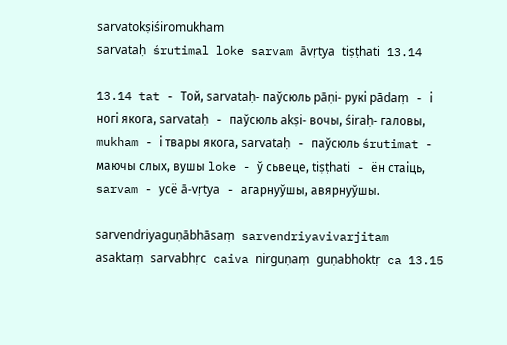sarvatokṣiśiromukham
sarvataḥ śrutimal loke sarvam āvṛtya tiṣṭhati 13.14

13.14 tat - Той, sarvataḥ- паўсюль pāṇi- рукі pādaṃ - і ногі якога, sarvataḥ - паўсюль akṣi- вочы, śiraḥ- галовы, mukham - і твары якога, sarvataḥ - паўсюль śrutimat - маючы слых, вушы loke - ў сьвеце, tiṣṭhati - ён стаіць, sarvam - усё ā-vṛtya - агарнуўшы, авярнуўшы.

sarvendriyaguṇābhāsaṃ sarvendriyavivarjitam
asaktaṃ sarvabhṛc caiva nirguṇaṃ guṇabhoktṛ ca 13.15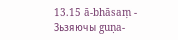13.15 ā-bhāsaṃ - Зьзяючы guṇa-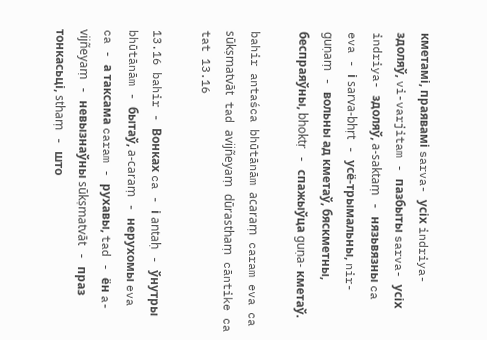кметамі, праявамі sarva- усіх indriya- здоляў, vi-varjitam - пазбыты sarva- усіх indriya- здоляў, a-saktaṃ - нязьвязны ca eva - і sarva-bhṛt - усё-трымальны, nir-guṇaṃ - вольны ад кметаў, бяскметны, беспраяўны, bhoktṛ - спажыўца guṇa- кметаў.

bahir antaśca bhūtānām acaraṃ caram eva ca
sūkṣmatvāt tad avijñeyaṃ dūrasthaṃ cāntike ca tat 13.16

13.16 bahir - Вонках ca - і antaḥ - ўнутры bhūtānām - бытаў, a-caraṃ - нерухомы eva ca - а таксама caram - рухавы, tad - ён a-vijñeyaṃ - невызнаўны sūkṣmatvāt - праз тонкасьці, sthaṃ - што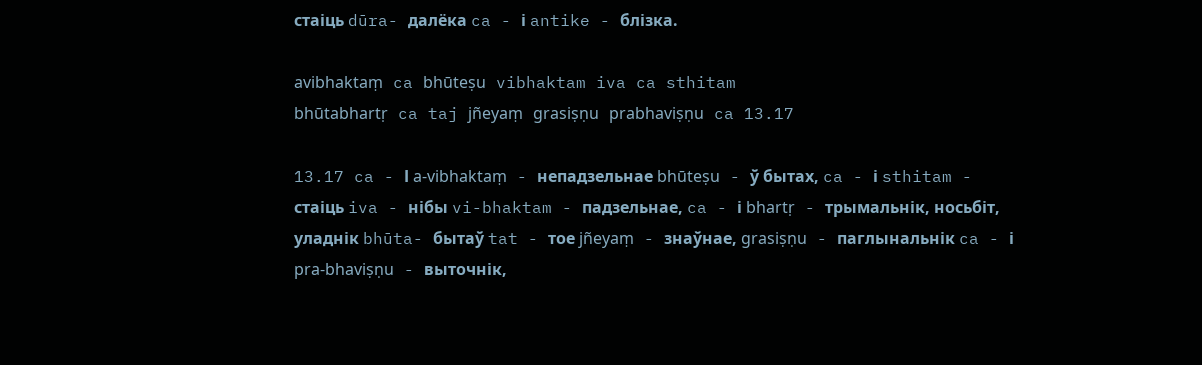стаіць dūra- далёка ca - і antike - блізка.

avibhaktaṃ ca bhūteṣu vibhaktam iva ca sthitam
bhūtabhartṛ ca taj jñeyaṃ grasiṣṇu prabhaviṣṇu ca 13.17

13.17 ca - І a-vibhaktaṃ - непадзельнае bhūteṣu - ў бытах, ca - і sthitam - стаіць iva - нібы vi-bhaktam - падзельнае, ca - і bhartṛ - трымальнік, носьбіт, уладнік bhūta- бытаў tat - тое jñeyaṃ - знаўнае, grasiṣṇu - паглынальнік ca - і pra-bhaviṣṇu - выточнік,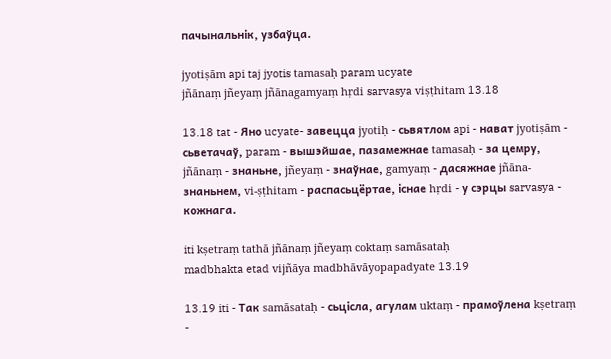пачынальнік, узбаўца.

jyotiṣām api taj jyotis tamasaḥ param ucyate
jñānaṃ jñeyaṃ jñānagamyaṃ hṛdi sarvasya viṣṭhitam 13.18

13.18 tat - Яно ucyate- завецца jyotiḥ - сьвятлом api - нават jyotiṣām - сьветачаў, param - вышэйшае, пазамежнае tamasaḥ - за цемру, jñānaṃ - знаньне, jñeyaṃ - знаўнае, gamyaṃ - дасяжнае jñāna- знаньнем, vi-ṣṭhitam - распасьцёртае, існае hṛdi - у сэрцы sarvasya - кожнага.

iti kṣetraṃ tathā jñānaṃ jñeyaṃ coktaṃ samāsataḥ
madbhakta etad vijñāya madbhāvāyopapadyate 13.19

13.19 iti - Так samāsataḥ - сьцісла, агулам uktaṃ - прамоўлена kṣetraṃ -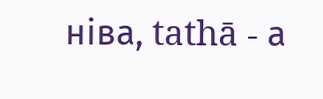ніва, tathā - а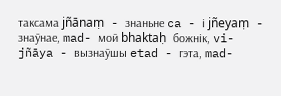таксама jñānaṃ - знаньне ca - і jñeyaṃ - знаўнае, mad- мой bhaktaḥ божнік, vi-jñāya - вызнаўшы etad - гэта, mad-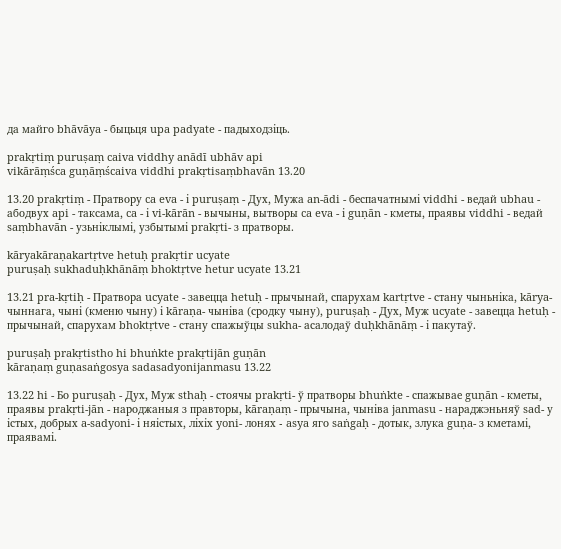да майго bhāvāya - быцьця upa padyate - падыходзіць.

prakṛtiṃ puruṣaṃ caiva viddhy anādī ubhāv api
vikārāṃśca guṇāṃścaiva viddhi prakṛtisaṃbhavān 13.20

13.20 prakṛtiṃ - Пратвору ca eva - і puruṣaṃ - Дух, Мужа an-ādi - беспачатнымі viddhi - ведай ubhau - абодвух api - таксама, ca - і vi-kārān - вычыны, вытворы ca eva - і guṇān - кметы, праявы viddhi - ведай saṃbhavān - узьніклымі, узбытымі prakṛti- з пратворы.

kāryakāraṇakartṛtve hetuḥ prakṛtir ucyate
puruṣaḥ sukhaduḥkhānāṃ bhoktṛtve hetur ucyate 13.21

13.21 pra-kṛtiḥ - Пратвора ucyate - завецца hetuḥ - прычынай, спарухам kartṛtve - стану чыньніка, kārya- чыннага, чыні (кменю чыну) і kāraṇa- чыніва (сродку чыну), puruṣaḥ - Дух, Муж ucyate - завецца hetuḥ - прычынай, спарухам bhoktṛtve - стану спажыўцы sukha- асалодаў duḥkhānāṃ - і пакутаў.

puruṣaḥ prakṛtistho hi bhuṅkte prakṛtijān guṇān
kāraṇaṃ guṇasaṅgosya sadasadyonijanmasu 13.22

13.22 hi - Бо puruṣaḥ - Дух, Муж sthaḥ - стоячы prakṛti- ў пратворы bhuṅkte - спажывае guṇān - кметы, праявы prakṛti-jān - народжаныя з правторы, kāraṇaṃ - прычына, чыніва janmasu - нараджэньняў sad- у істых, добрых a-sadyoni- і няістых, ліхіх yoni- лонях - asya яго saṅgaḥ - дотык, злука guṇa- з кметамі, праявамі.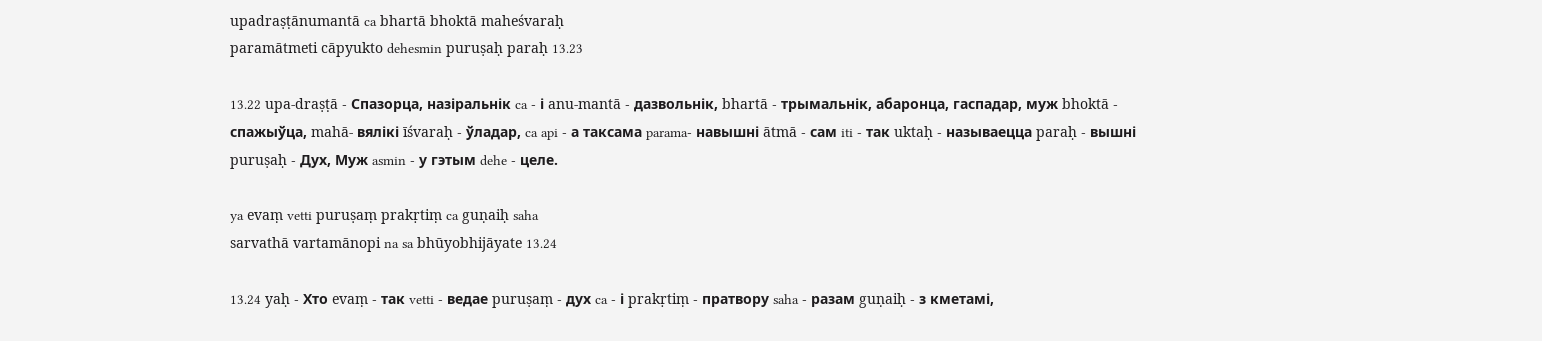upadraṣṭānumantā ca bhartā bhoktā maheśvaraḥ
paramātmeti cāpyukto dehesmin puruṣaḥ paraḥ 13.23

13.22 upa-draṣṭā - Cпазорца, назіральнік ca - і anu-mantā - дазвольнік, bhartā - трымальнік, абаронца, гаспадар, муж bhoktā - спажыўца, mahā- вялікі īśvaraḥ - ўладар, ca api - а таксама parama- навышні ātmā - сам iti - так uktaḥ - называецца paraḥ - вышні puruṣaḥ - Дух, Муж asmin - у гэтым dehe - целе.

ya evaṃ vetti puruṣaṃ prakṛtiṃ ca guṇaiḥ saha
sarvathā vartamānopi na sa bhūyobhijāyate 13.24

13.24 yaḥ - Хто evaṃ - так vetti - ведае puruṣaṃ - дух ca - і prakṛtiṃ - пратвору saha - разам guṇaiḥ - з кметамі,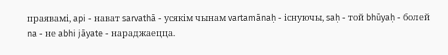праявамі, api - нават sarvathā - усякім чынам vartamānaḥ - існуючы, saḥ - той bhūyaḥ - болей na - не abhi jāyate - нараджаецца.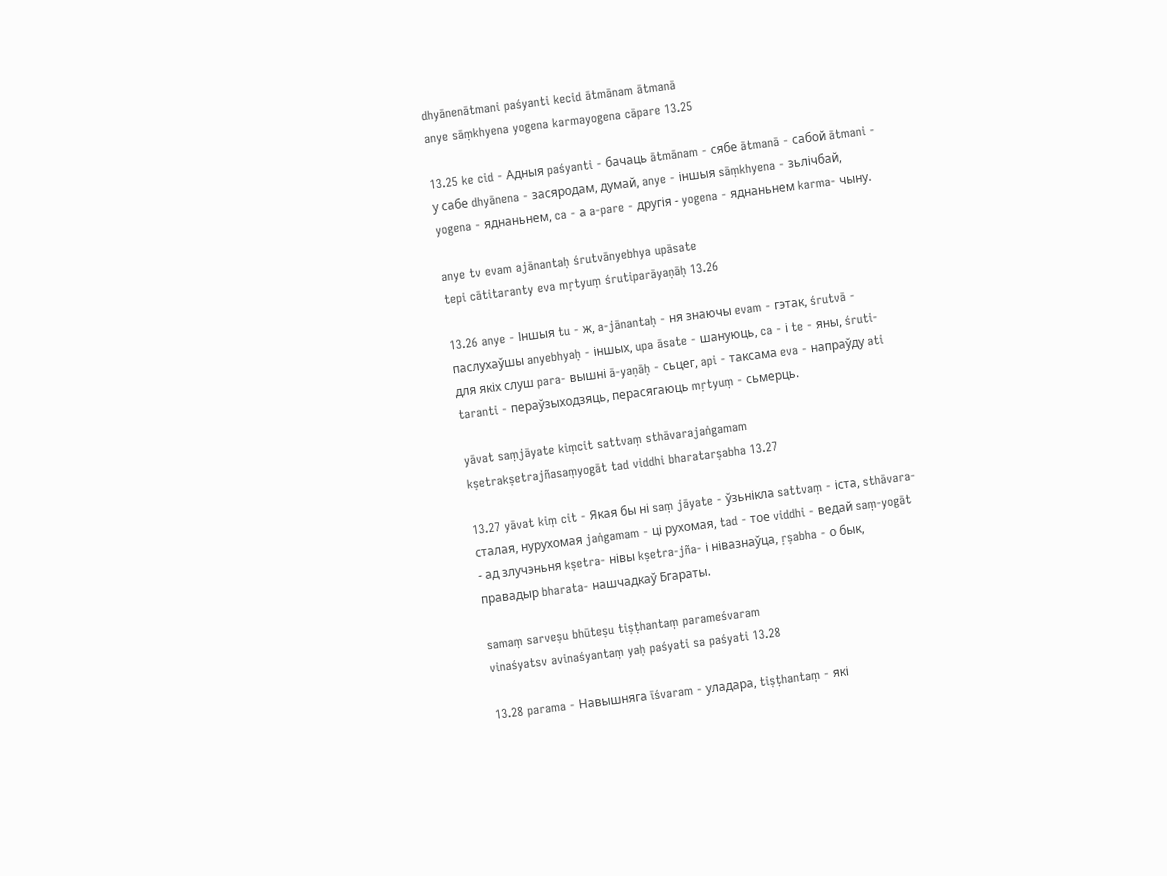dhyānenātmani paśyanti kecid ātmānam ātmanā
anye sāṃkhyena yogena karmayogena cāpare 13.25

13.25 ke cid - Адныя paśyanti - бачаць ātmānam - сябе ātmanā - сабой ātmani - у сабе dhyānena - засяродам, думай, anye - іншыя sāṃkhyena - зьлічбай, yogena - яднаньнем, ca - а a-pare - другія - yogena - яднаньнем karma- чыну.

anye tv evam ajānantaḥ śrutvānyebhya upāsate
tepi cātitaranty eva mṛtyuṃ śrutiparāyaṇāḥ 13.26

13.26 anye - Іншыя tu - ж, a-jānantaḥ - ня знаючы evam - гэтак, śrutvā - паслухаўшы anyebhyaḥ - іншых, upa āsate - шануюць, ca - і te - яны, śruti- для якіх слуш para- вышні ā-yaṇāḥ - сьцег, api - таксама eva - напраўду ati taranti - пераўзыходзяць, перасягаюць mṛtyuṃ - сьмерць.

yāvat saṃjāyate kiṃcit sattvaṃ sthāvarajaṅgamam
kṣetrakṣetrajñasaṃyogāt tad viddhi bharatarṣabha 13.27

13.27 yāvat kiṃ cit - Якая бы ні saṃ jāyate - ўзьнікла sattvaṃ - іста, sthāvara- сталая, нурухомая jaṅgamam - ці рухомая, tad - тое viddhi - ведай saṃ-yogāt - ад злучэньня kṣetra- нівы kṣetra-jña- і нівазнаўца, ṛṣabha - о бык, правадыр bharata- нашчадкаў Бгараты.

samaṃ sarveṣu bhūteṣu tiṣṭhantaṃ parameśvaram
vinaśyatsv avinaśyantaṃ yaḥ paśyati sa paśyati 13.28

13.28 parama - Навышняга īśvaram - уладара, tiṣṭhantaṃ - які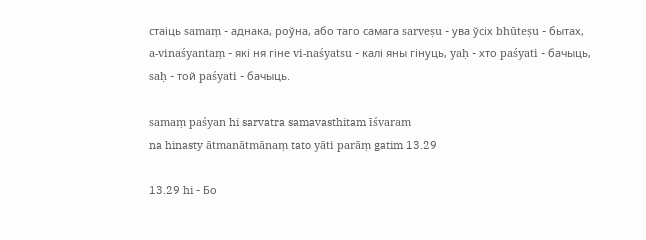стаіць samaṃ - аднака, роўна, або таго самага sarveṣu - ува ўсіх bhūteṣu - бытах, a-vinaśyantaṃ - які ня гіне vi-naśyatsu - калі яны гінуць, yaḥ - хто paśyati - бачыць, saḥ - той paśyati - бачыць.

samaṃ paśyan hi sarvatra samavasthitam īśvaram
na hinasty ātmanātmānaṃ tato yāti parāṃ gatim 13.29

13.29 hi - Бо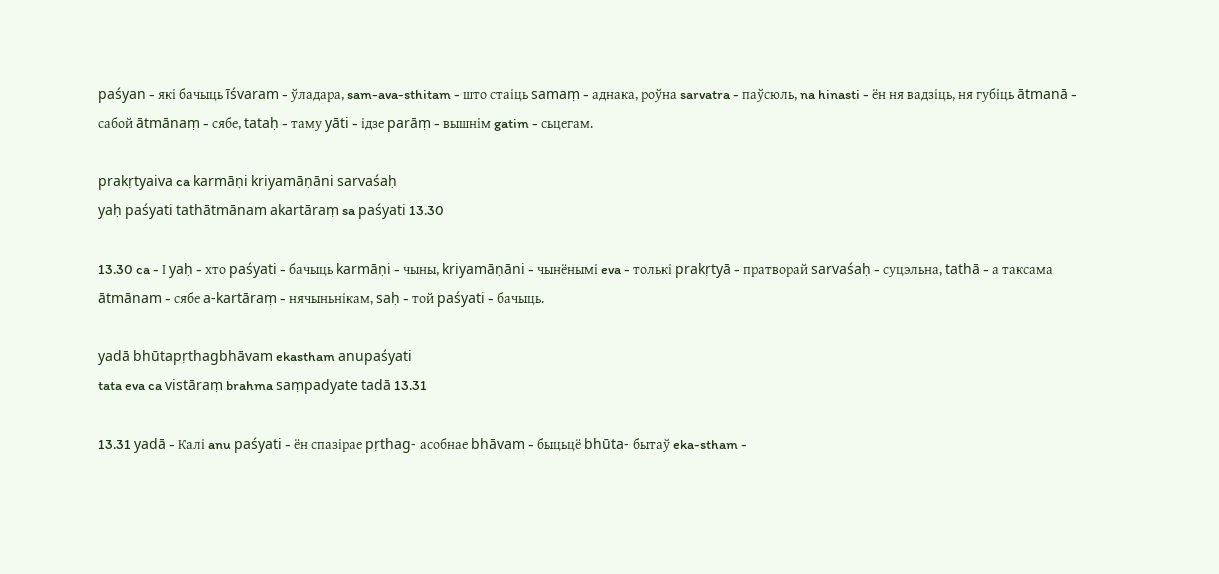paśyan - які бачыць īśvaram - ўладара, sam-ava-sthitam - што стаіць samaṃ - аднака, роўна sarvatra - паўсюль, na hinasti - ён ня вадзіць, ня губіць ātmanā - сабой ātmānaṃ - сябе, tataḥ - таму yāti - ідзе parāṃ - вышнім gatim - сьцегам.

prakṛtyaiva ca karmāṇi kriyamāṇāni sarvaśaḥ
yaḥ paśyati tathātmānam akartāraṃ sa paśyati 13.30

13.30 ca - І yaḥ - хто paśyati - бачыць karmāṇi - чыны, kriyamāṇāni - чынёнымі eva - толькі prakṛtyā - пратворай sarvaśaḥ - суцэльна, tathā - а таксама ātmānam - сябе a-kartāraṃ - нячыньнікам, saḥ - той paśyati - бачыць.

yadā bhūtapṛthagbhāvam ekastham anupaśyati
tata eva ca vistāraṃ brahma saṃpadyate tadā 13.31

13.31 yadā - Калі anu paśyati - ён спазірае pṛthag- асобнае bhāvam - быцьцё bhūta- бытаў eka-stham -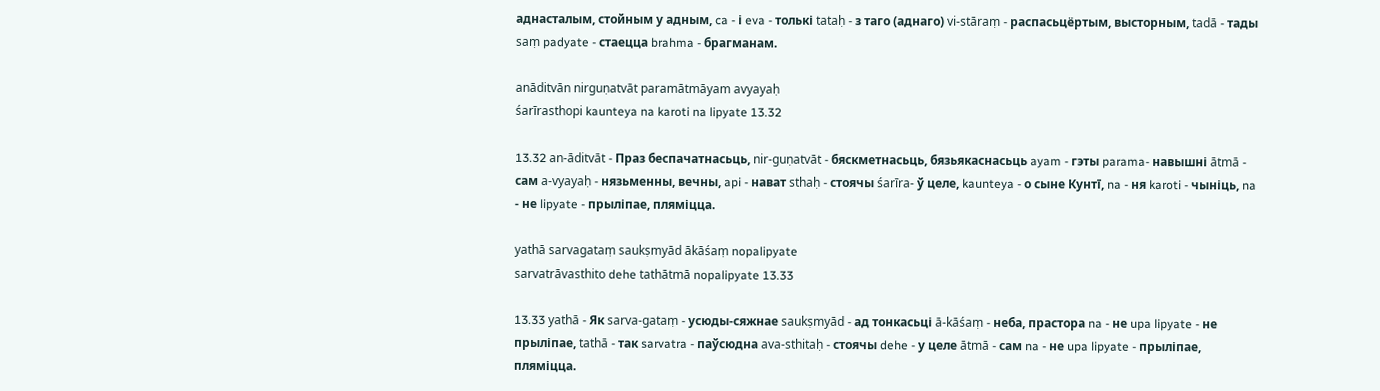аднасталым, стойным у адным, ca - і eva - толькі tataḥ - з таго (аднаго) vi-stāraṃ - распасьцёртым, высторным, tadā - тады saṃ padyate - стаецца brahma - брагманам.

anāditvān nirguṇatvāt paramātmāyam avyayaḥ
śarīrasthopi kaunteya na karoti na lipyate 13.32

13.32 an-āditvāt - Праз беспачатнасьць, nir-guṇatvāt - бяскметнасьць, бязьякаснасьць ayam - гэты parama- навышні ātmā - сам a-vyayaḥ - нязьменны, вечны, api - нават sthaḥ - стоячы śarīra- ў целе, kaunteya - о сыне Кунті̄, na - ня karoti - чыніць, na - не lipyate - прыліпае, пляміцца.

yathā sarvagataṃ saukṣmyād ākāśaṃ nopalipyate
sarvatrāvasthito dehe tathātmā nopalipyate 13.33

13.33 yathā - Як sarva-gataṃ - усюды-сяжнае saukṣmyād - ад тонкасьці ā-kāśaṃ - неба, прастора na - не upa lipyate - не прыліпае, tathā - так sarvatra - паўсюдна ava-sthitaḥ - стоячы dehe - у целе ātmā - сам na - не upa lipyate - прыліпае, пляміцца.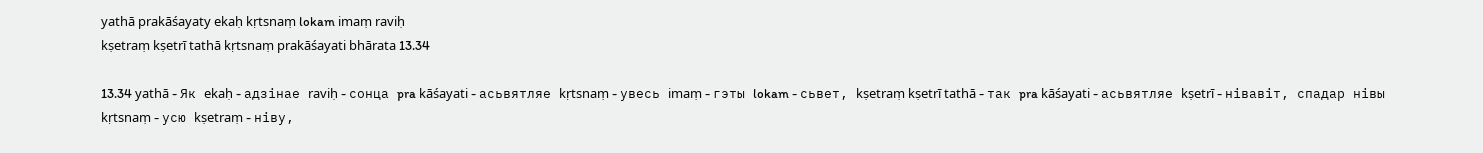yathā prakāśayaty ekaḥ kṛtsnaṃ lokam imaṃ raviḥ
kṣetraṃ kṣetrī tathā kṛtsnaṃ prakāśayati bhārata 13.34

13.34 yathā - Як ekaḥ - адзінае raviḥ - сонца pra kāśayati - асьвятляе kṛtsnaṃ - увесь imaṃ - гэты lokam - сьвет, kṣetraṃ kṣetrī tathā - так pra kāśayati - асьвятляе kṣetrī - нівавіт, спадар нівы kṛtsnaṃ - усю kṣetraṃ - ніву,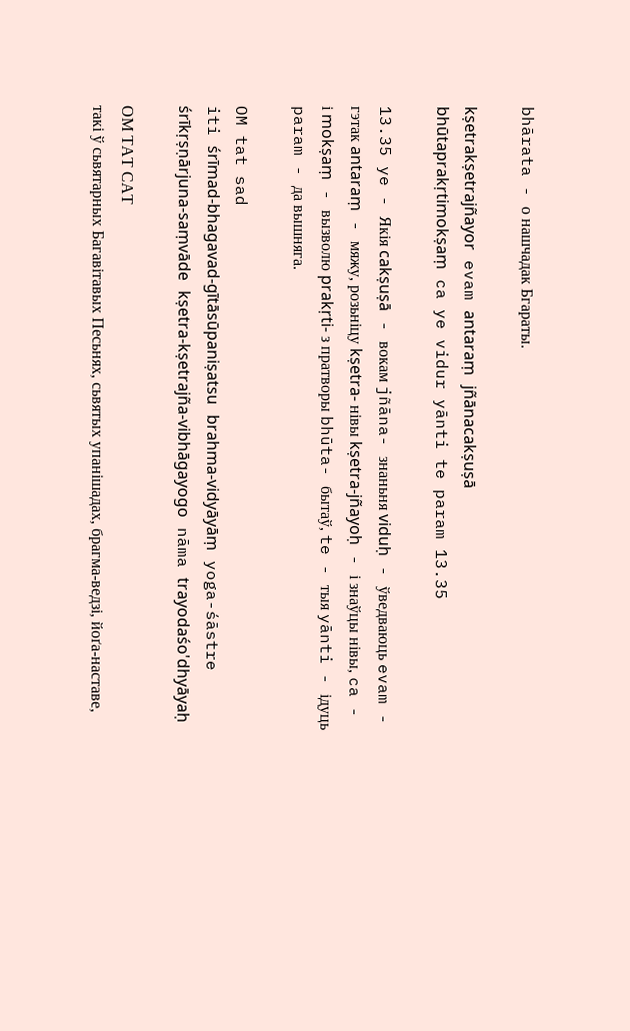bhārata - о нашчадак Бгараты.

kṣetrakṣetrajñayor evam antaraṃ jñānacakṣuṣā
bhūtaprakṛtimokṣaṃ ca ye vidur yānti te param 13.35

13.35 ye - Якія cakṣuṣā - вокам jñāna- знаньня viduḥ - ўведваюць evam - гэтак antaraṃ - мяжу, розьніцу kṣetra- нівы kṣetra-jñayoḥ - і знаўцы нівы, ca - і mokṣaṃ - вызволю prakṛti- з пратворы bhūta- бытаў, te - тыя yānti - ідуць param - да вышняга.

OM tat sad
iti śrīmad-bhagavad-gītāsūpaniṣatsu brahma-vidyāyāṃ yoga-śāstre śrīkṛṣṇārjuna-saṃvāde kṣetra-kṣetrajña-vibhāgayogo nāma trayodaśo'dhyāyaḥ

ОМ ТАТ САТ
такі ў сьвятарных Багавітавых Песьнях, сьвятых упанішадах, брагма-ведзі, йоґа-наставе,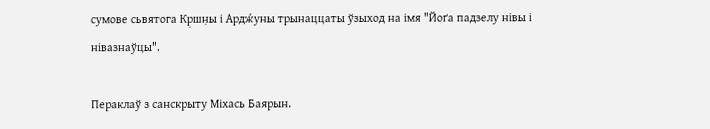сумове сьвятога Кр̣шн̣ы і Ардж́уны трынаццаты ўзыход на імя "Йоґа падзелу нівы і нівазнаўцы".

Пераклаў з санскрыту Міхась Баярын.